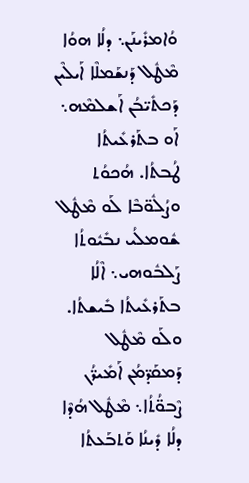ܘܳܐܡܪܺܝܢܰܢ܆ ܕܠܳܐ ܗܘܳܐ ܡܶܛܽܠ ܕܰܢܫܰܡܠܶܐ ܐܰܝܠܶܝܢ ܕܰܟܬܺܝ̈ܒܳܢ ܐܰܫܠܡܶܗ܆ ܐܰܘ ܒܬܰܪܥܺܝܬܳܐ ܛܳܒܬܳܐ. ܗܳܟܘܳܬ ܘܨܳܠܽܘ̈ܒܶܐ ܠܰܘ ܡܶܛܽܠ ܫܽܘܡܠܳܝ ܢܒܺܝܽܘܬܳܐ ܨܰܠܒܽܘܗܝ܆ ܐܶܠܳܐ ܒܬܰܪܥܺܝܬܳܐ ܒܺܝܫܬܳܐ. ܘܠܰܘ ܡܶܛܽܠ ܕܰܡܩܰܕ̈ܡܳܢ ܐܰܡܺܝܪ̈ܳܢ ܨܶܒܘ̈ܳܬܳܐ܆ ܡܶܛܽܠ ܗܳܕܶܐ ܕܠܳܐ ܕܺܝܢܳܐ ܘܰܬܒܰܥܬܳܐ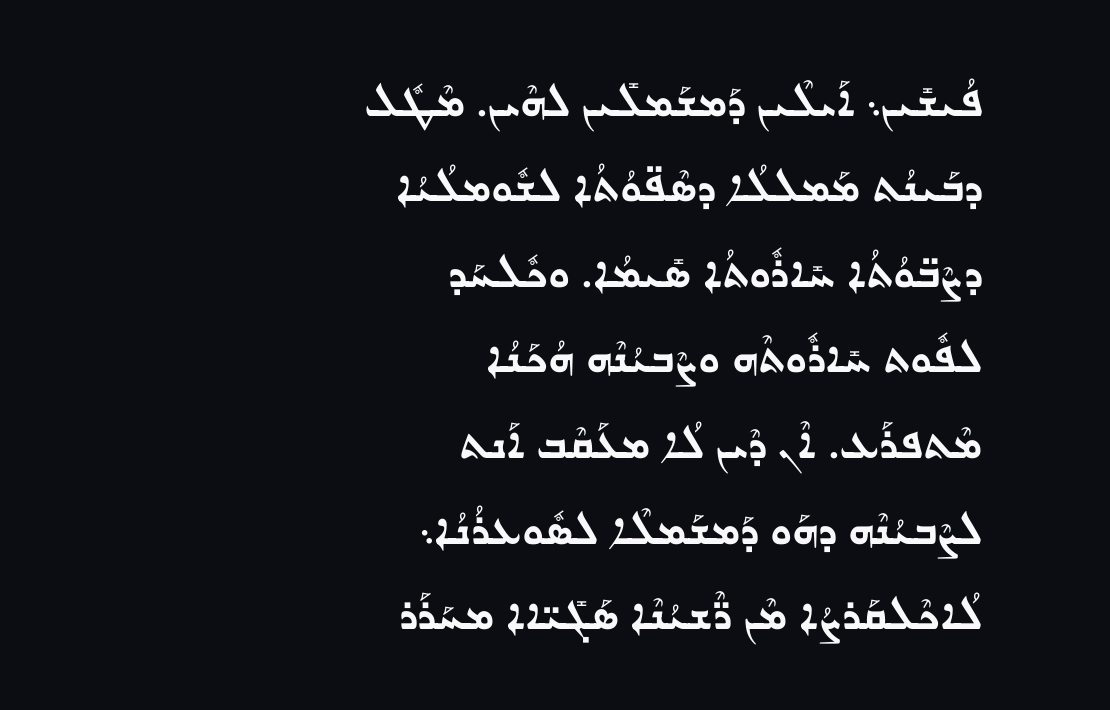ܦܳܝܫܺܝܢ܆ ܐܰܝܠܶܝܢ ܕܰܡܫܰܡܠܺܝܢ ܠܗܶܝܢ. ܡܶܛܽܠ ܕܒܰܝܢܳܬ ܡܰܡܠܠܳܐ ܕܣܶܦ̈ܘܳܬܳܐ ܠܫܽܘܡܠܳܝܳܐ ܕܨܶܒ̈ܘܳܬܳܐ ܚܺܐܪܽܘܬܳܐ ܣܺܝܡܳܐ. ܘܟܽܠܚܰܕ ܠܦܽܘܬ ܚܺܐܪܽܘܬܶܗ ܘܨܶܒܝܳܢܶܗ ܗܳܟܰܢܳܐ ܡܶܬܦܪܰܥ. ܐܶܢ ܕܶܝܢ ܠܳܐ ܡܥܰܩܶܒ ܐܰܢܬ ܠܨܶܒܝܳܢܶܗ ܕܗܰܘ ܕܰܡܫܰܡܠܶܐ ܠܣܽܘܥܪܳܢܳܐ܆ ܠܳܐܟܶܠܩܰܪܨܳܐ ܡܶܢ ܪ̈ܶܫܝܳܢܶܐ ܣܰܓܺܝ̈ܐܐ ܡܚܰܪܰܪ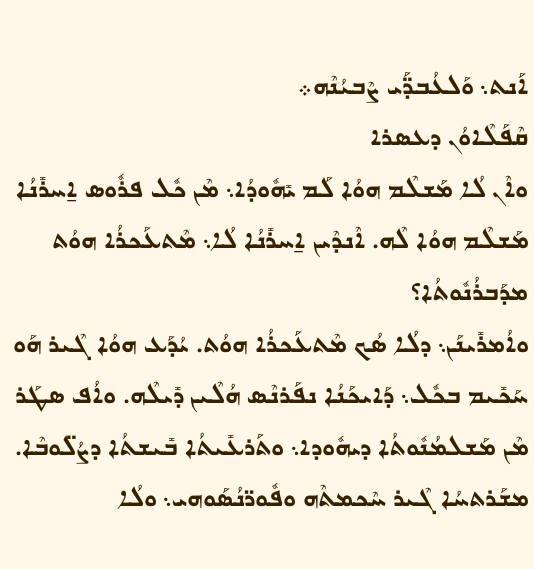ܐܰܢܬ܆ ܘܰܠܥܳܒܕ̈ܰܝ ܨܶܒܝܳܢܶܗ܀
ܩܶܦܰܠܶܐܘܳܢ ܕܥܣܪܐ
ܘܐܶܢ ܠܳܐ ܡܰܫܠܶܡ ܗܘܳܐ ܠܰܡ ܝܺܗܽܘܕܳܐ܆ ܡܶܢ ܟܽܠ ܦܪܽܘܣ ܐ̱ܚܪܺܢܳܐ ܡܰܫܠܶܡ ܗܘܳܐ ܠܶܗ. ܐܶܢܕܶܝܢ ܐ̱ܚܪܺܢܳܐ ܠܳܐ܆ ܡܶܬܥܰܟܪܳܐ ܗܘܳܬ ܡܕܰܒܪܳܢܽܘܬܳܐ؟
ܘܐܳܡܪܺܝܢܰܢ܆ ܕܠܳܐ ܣܳܟ ܡܶܬܥܰܟܪܳܐ ܗܘܳܬ. ܝܳܕܰܥ ܗܘܳܐ ܓܶܝܪ ܗܰܘ ܚܰܟܺܝܡ ܒܟܽܠ܆ ܕܰܐܝܟܰܢܳܐ ܢܦܰܪܢܶܣ ܗܳܠܶܝܢ ܕܺܝܠܶܗ. ܘܐܳܦ ܣܛܰܪ ܡܶܢ ܡܰܫܠܡܳܢܽܘܬܳܐ ܕܝܗܽܘܕܐ܆ ܘܬܰܪܥܺܝܬܳܐ ܒܺܝܫܬܳܐ ܕܨܳܠ̈ܘܒܶܐ. ܡܫܰܪܬܚܳܐ ܓܶܝܪ ܚܶܟܡܬܶܗ ܘܦܽܘܪ̈ܢܳܣܰܘܗܝ܆ ܘܠܳܐ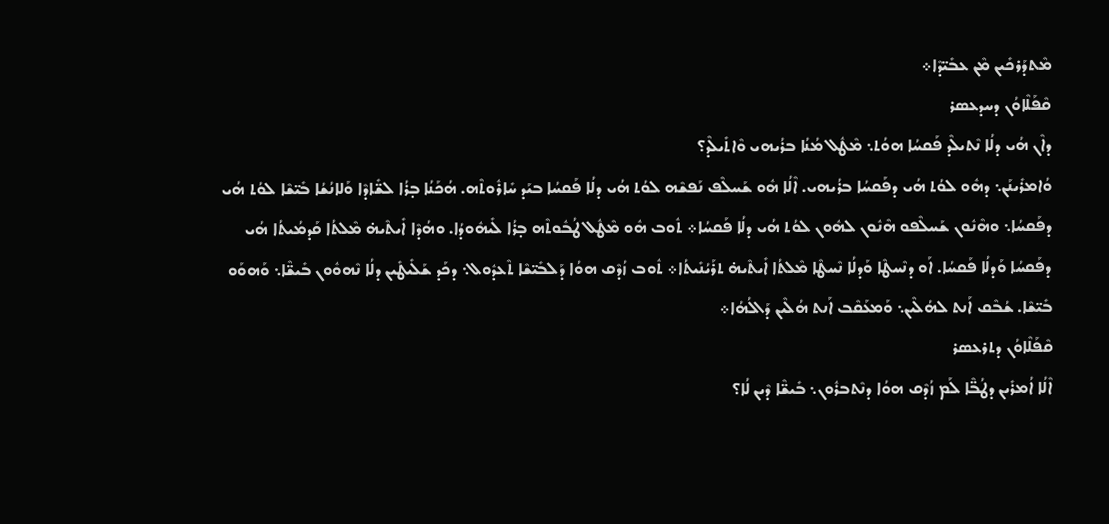ܡܶܬܕܰܪܟܺܝܢ ܡܶܢ ܥܒܺܝ̈ܕܶܐ܀
ܩܶܦܰܠܶܐܘܳܢ ܕܚܕܥܣܪ
ܕܐܶܢ ܗܳܝ ܕܠܳܐ ܢܶܬܝܠܶܕ ܦܰܩܚܳܐ ܗܘܳܬ܆ ܡܶܛܽܠ ܡܳܢܳܐ ܒܪܳܝܗܝ ܘܶܐܬܺܝܠܶܕ؟
ܘܳܐܡܪܺܝܢܰܢ܆ ܕܗܽܘ ܠܘܳܬ ܗܳܝ ܕܦܰܩܚܳܐ ܒܪܳܝܗܝ. ܐܶܠܳܐ ܗܽܘ ܫܰܚܠܶܦ ܢܰܦܫܶܗ ܠܘܳܬ ܗܳܝ ܕܠܳܐ ܦܰܩܚܳܐ ܒܝܰܕ ܚܺܐܪܽܘܬܶܗ. ܗܳܟܰܢܳܐ ܒ̣ܪܳܐ ܠܫ̈ܺܐܕܶܐ ܘܰܠܐܢܳܫܳܐ ܒܺܝ̈ܫܶܐ ܠܘܳܬ ܗܳܝ ܕܦܰܩܚܳܐ܆ ܘܗܶܢܽܘܢ ܫܰܚܠܶܦܘ ܗܶܢܽܘܢ ܠܗܽܘܢ ܠܘܳܬ ܗܳܝ ܕܠܳܐ ܦܰܩܚܳܐ܀ ܬܽܘܒ ܗܽܘ ܡܶܛܽܠ ܛܳܒܽܘܬܶܗ ܒ̣ܪܳܐ ܠܺܝܗܽܘܕܳܐ. ܘܗܳܕܶܐ ܐܺܝܬܶܝܗ̇ ܡܶܠܬܳܐ ܩܰܕܡܳܝܬܳܐ ܗܳܝ ܕܦܰܩܚܳܐ ܘܰܕܠܳܐ ܦܰܩܚܳܐ. ܐܰܘ ܕܢܶܚܛܶܐ ܘܰܕܠܳܐ ܢܶܚܛܶܐ ܡܶܠܬܳܐ ܐܺܝܬܶܝܗ̇ ܬܪܰܝܳܢܺܝܬܳܐ܀ ܬܽܘܒ ܙܳܕܶܩ ܗܘܳܐ ܕܰܠܒܺܝ̈ܫܶܐ ܬܶܥܕܽܘܠ܆ ܕܟܰܕ ܫܰܠܺܝܛܺܝܢ ܕܠܳܐ ܢܶܗܘܽܘܢ ܒܺܝܫ̈ܶܐ܆ ܘܰܗܘܰܘ ܒܺܝ̈ܫܶܐ. ܫܳܒܶܩ ܐܰܢܬ ܠܗܳܠܶܝܢ܆ ܘܰܡܥܰܩܶܒ ܐܰܢܬ ܗܳܠܶܝܢ ܕܰܐܠܳܗܳܐ܀
ܩܶܦܰܠܶܐܘܳܢ ܕܬܪܥܣܪ
ܐܶܠܳܐ ܐܳܡܪܺܝܢ ܕܛܳܒ̈ܶܐ ܠܰܡ ܙܳܕܶܩ ܗܘܳܐ ܕܢܶܬܒܪܽܘܢ܆ ܒܺܝܫ̈ܶܐ ܕܶܝܢ ܠܳܐ؟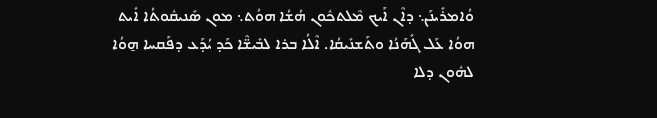ܘܳܐܡܪܺܝܢܰܢ܆ ܕܐܶܢ ܐܰܝܟ ܡܶܠܬܟܽܘܢ ܗܳܫܳܐ ܗܘܳܬ܆ ܡܘܢ ܣܺܢܝܩܽܘܬܳܐ ܐܺܝܬ ܗܘܳܐ ܥܰܠ ܓܺܗܰܢܳܐ ܘܬܰܫܢܺܝܩܳܐ. ܐܶܠܳܐ ܒܪܐ ܠܒܺܝܫ̈ܶܐ ܟܰܕ ܝܳܕܰܥ ܕܦܰܩܚܐ ܗ̱ܘܳܐ ܠܗܽܘܢ ܕܠܐ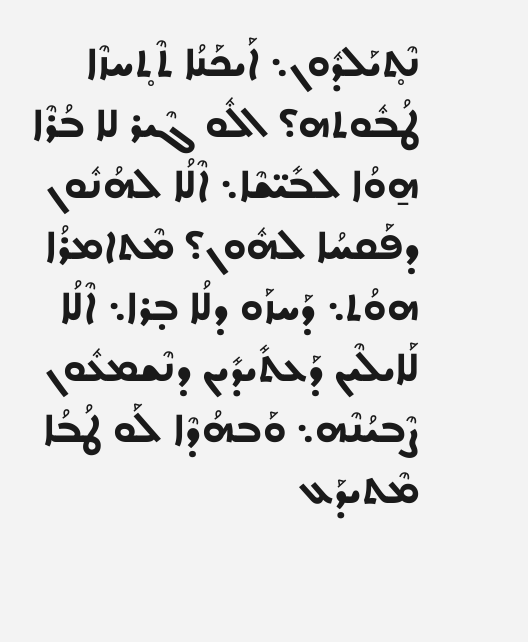ܢܶܬ̥ܝܰܠܕܽܘܢ܆ ܐܰܝܟܰܢܳܐ ܬܶܬ̥ܚܙܶܐ ܛܳܒܽܘܬܗ؟ ܐܠܽܘ ܓܶܝܪ ܠܐ ܒܳܪܶܐ ܗ̱ܘܳܐ ܠܒܺܝ̈ܫܶܐ܆ ܐܶܠܳܐ ܠܗܳܢܽܘܢ ܕܦܰܩܚܳܐ ܠܗܽܘܢ؟ ܡܶܬܐܡܪܳܐ ܗܘܳܬ܆ ܕܰܚܙܰܘ ܕܠܳܐ ܒ̣ܪܐ܆ ܐܶܠܳܐ ܠܰܐܝܠܶܝܢ ܕܰܥܬܺܝܕܺܝܢ ܕܢܶܫܡܥܽܘܢ ܨܶܒܝܳܢܶܗ܆ ܘܰܒܗܳܕܶܐ ܠܰܘ ܛܳܒܳܐ ܡܶܬܝܕܰܥ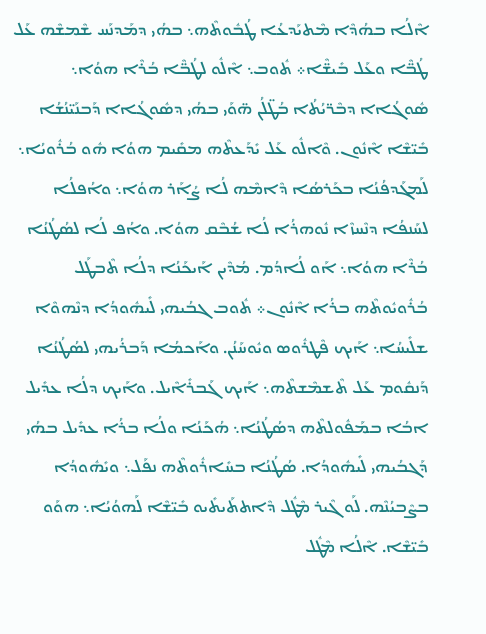ܐܶܠܳܐ ܒܗܳܕܶܐ ܡܶܬܝܰܕܥܳܐ ܛܳܒܽܘܬܶܗ܆ ܒܗܳܝ ܕܡܰܕܢܰܚ ܫܶܡܫܶܗ ܥܰܠ ܛܳܒ̈ܶܐ ܘܥܰܠ ܒܺܝܫ̈ܶܐ܀ ܬܽܘܒ܆ ܐܶܠܽܘ ܠܛܳܒ̈ܶܐ ܒܳܪܶܐ ܗܘܳܐ܆ ܣܽܘܓܳܐܐ ܕܒܶܪ̈ܝܳܬܳܐ ܒܳܛ̈ܠܳܢ ܗ̈ܘܰܝ ܒܗܳܝ ܕܣܽܘܓܳܐܐ ܕܰܒܢܰܝ̈ܢܳܫܳܐ ܒܺܝ̈ܫܶܐ ܐܶܢܽܘܢ. ܘܶܐܠܽܘ ܥܰܠ ܝܺܕܰܥܬܶܗ ܡܩܺܝܡ ܗܘܳܐ ܗܽܘ ܒܳܪܽܘܝܳܐ܆ ܠܰܡܓܰܕܦܳܢܳܐ ܒܟܰܪܣܳܐ ܕܶܐܡܶܗ ܠܳܐ ܨܳܐܰܪ ܗܘܳܐ܆ ܘܐܳܦܠܳܐ ܠܚܰܢܦܳܐ ܕܢܶܚܙܶܐ ܢܽܘܗܪܳܐ ܠܳܐ ܫܳܒܶܩ ܗܘܳܐ. ܘܐܳܦ ܠܳܐ ܠܣܳܛܳܢܳܐ ܒܳܪܶܐ ܗܘܳܐ܆ ܐܰܘ ܠܳܐܕܳܡ. ܡܳܕܶܝܢ ܐܰܝܟܰܢܳܐ ܕܠܳܐ ܬܶܒܛܰܠ ܒܳܪܽܘܝܽܘܬܶܗ ܒܪܳܐ ܐܶܢܽܘܢ܀ ܬܽܘܒ ܓܒܳܝܗܝ ܠܺܝܗܽܘܕܳܐ ܕܢܶܗܘܶܐ ܫܠܺܝܚܳܐ܆ ܐܰܝܟ ܦܶܛܪܽܘܣ ܘܝܽܘܚܰܢܳܢ. ܘܐܰܟܡܳܐ ܕܰܒܪܳܝܗܝ ܠܣܳܛܳܢܳܐ ܕܰܢܩܽܘܡ ܥܰܠ ܬܶܫܡܶܫܬܶܗ܆ ܐܰܝܟ ܓܰܒܪܺܐܶܝܠ. ܘܐܰܝܟ ܕܠܳܐ ܥܕܺܝܠ ܐܒܳܐ ܒܡܰܦܽܘܠܬܶܗ ܕܤܳܛܳܢܳܐ܆ ܗܳܟܰܢܳܐ ܘܠܳܐ ܒܪܳܐ ܥܕܺܝܠ ܒܗܳܝ ܕܰܓܒܳܝܗܝ ܠܺܝܗܽܘܕܳܐ. ܤܳܛܳܢܳܐ ܒܚܺܐܪܽܘܬܶܗ ܢܦܰܠ܆ ܘܝܺܗܽܘܕܳܐ ܒܨܶܒܝܳܢܶܗ. ܠܰܘ ܓܶܝܪ ܡܶܛܽܠ ܕܶܐܬܬܰܝܬܺܝܘ ܒܺܝ̈ܫܶܐ ܠܰܗܘܳܝܳܐ܆ ܗܘܰܘ ܒܺܝ̈ܫܶܐ. ܐܶܠܳܐ ܡܶܛܽܠ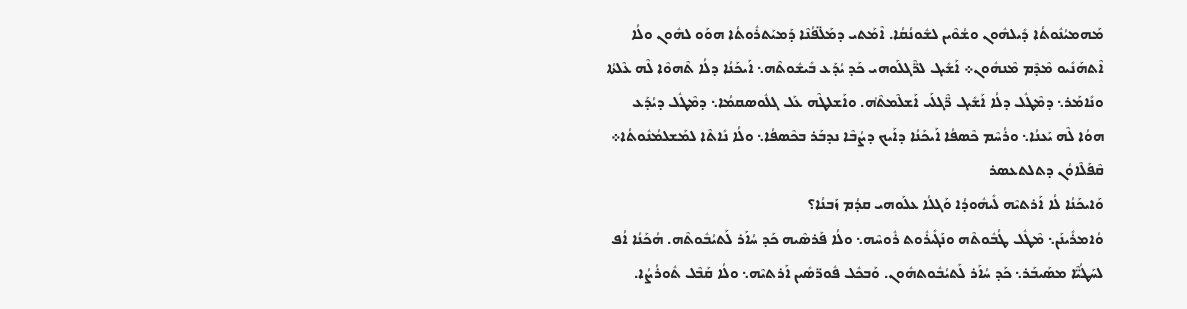ܡܰܗܡܝܳܢܽܘܬܳܐ ܕܺܝܠܗܽܘܢ ܘܫܳܘܶܝܢ ܠܫܽܘܢܳܩܳܐ. ܐܶܡܰܬܝ ܕܡܰܠ̈ܦܳܢܶܐ ܕܰܡܝܰܬܪܽܘܬܳܐ ܗܘܰܘ ܠܗܽܘܢ ܘܠܳܐ ܐܶܬܗܰܢܺܝܘ ܡܶܕܶܡ ܡܶܢܗܽܘܢ܀ ܐܰܫܺܝܓ ܠܪ̈ܶܓܠܰܘܗܝ ܟܰܕ ܝܳܕܰܥ ܒܺܝܫܽܘܬܶܗ܆ ܐܰܝܟܰܢܳܐ ܕܠܳܐ ܬܶܗܘܶܐ ܠܶܗ ܥܶܠܬܳܐ ܘܢܺܐܡܰܪ܆ ܕܡܶܛܽܠ ܕܠܳܐ ܐܰܫܺܝܓ ܪ̈ܶܓܠܰܝ ܐܰܫܠܶܡܬ̊ܶܗ. ܘܐܰܫܠܛܶܗ ܥܰܠ ܓܠܽܘܣܩܡܳܐ܆ ܕܡܶܛܽܠ ܕܝܳܕܰܥ ܗܘܳܐ ܠܶܗ ܝܰܥܢܳܐ܆ ܘܪܳܚܶܡ ܟܶܣܦܳܐ ܐܰܝܟܰܢܳܐ ܕܐܰܝܟ ܕܨܳܒܶܐ ܢܕܒܰܪ ܒܟܶܣܦܳܐ܆ ܘܠܳܐ ܢܺܐܬܶܐ ܠܡܰܫܠܡܳܢܽܘܬܳܐ܀
ܩܶܦܰܠܶܐܘܳܢ ܕܬܠܬܥܣܪ
ܘܰܐܝܟܰܢܳܐ ܠܳܐ ܐܰܪܬܝܶܗ ܠܺܝܗܽܘܕܳܐ ܘܰܓܠܳܐ ܥܠܰܘܗܝ ܩܕܳܡ ܙܰܒܢܳܐ؟
ܘܳܐܡܪܺܝܢܰܢ܆ ܡܶܛܽܠ ܛܳܒܽܘܬܶܗ ܘܢܰܓܺܝܪܽܘܬ ܪܽܘܚܶܗ܆ ܘܠܳܐ ܦܰܪܣܶܝܗ ܟܰܕ ܚܳܐܰܪ ܠܰܬܝܳܒܽܘܬܶܗ. ܗܳܟܰܢܳܐ ܐܳܦ ܠܚܰܛܳܝ̈ܶܐ ܡܣܰܝܒܰܪ܆ ܟܰܕ ܚܳܐܰܪ ܠܰܬܝܳܒܽܘܬܗܽܘܢ. ܘܰܒܟܽܠ ܦܽܘܪ̈ܣܺܝܢ ܐܰܪܬܝܶܗ܆ ܘܠܳܐ ܩܰܒܶܠ ܬܽܘܪܳܨܳܐ.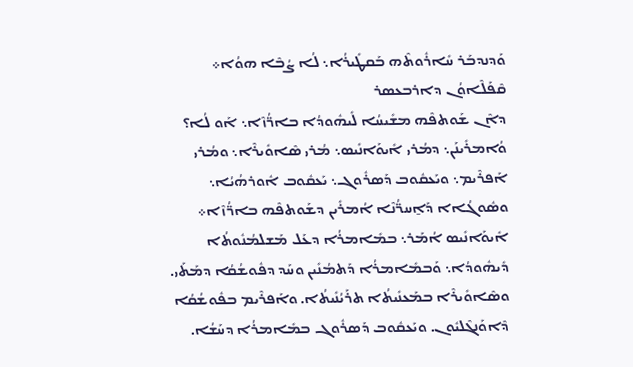ܘܰܕܢܕܒܰܪ ܚܺܐܪܽܘܬܶܗ ܒܰܩܛܺܝܪܳܐ܆ ܠܳܐ ܨܳܒܶܐ ܗܘܳܐ܀
ܩܶܦܰܠܶܐܘܳܢ ܕܐܪܒܥܣܪ
ܕܐܶܢ ܫܰܘܬܦܶܗ ܡܫܺܝܚܳܐ ܠܺܝܗܽܘܕܳܐ ܒܐܪ̈ܳܙܶܐ܆ ܐܰܘ ܠܳܐ؟
ܘܳܐܡܪܺܝܢܰܢ܆ ܕܡܳܪܝ ܐܺܝܘܰܐܢܺܝܣ܆ ܡܳܪܝ ܣܶܐܘܺܝܪܶܐ܆ ܘܡܳܪܝ ܐܰܦܪܶܝܡ܆ ܘܝܰܥܩܽܘܒ ܕܰܣܪܽܘܓ܆ ܝܰܥܩܽܘܒ ܐܽܘܪܗܳܝܳܐ܆ ܘܣܽܘܓܳܐܐ ܕܰܐ̱ܚܪ̈ܳܢܶܐ ܐܳܡܪܺܝܢ ܕܫܰܘܬܦܶܗ ܒܐܪ̈ܳܙܶܐ܀ ܐܺܝܘܰܐܢܺܝܣ ܐܳܡܰܪ܆ ܒܡܺܐܡܪܳܐ ܕܥܰܠ ܡܰܫܠܡܳܢܽܘܬܳܐ ܕܺܝܗܽܘܕܳܐ܆ ܘܰܒܡܺܐܡܪܳܐ ܕܰܬܡܳܢܺܝܢ ܘܚܰܕ ܕܦܽܘܫܳܩܳܐ ܕܡܰܬܰܝ. ܘܣܶܐܘܺܝܪܶܐ ܒܡܰܥܢܺܝܬܳܐ ܬܪܰܝܳܢܺܝܬܳܐ. ܘܐܰܦܪܶܝܡ ܒܦܽܘܫܳܩܳܐ ܕܶܐܘܰܢܓܶܠܝܽܘܢ. ܘܝܰܥܩܽܘܒ ܕܰܣܪܽܘܓ ܒܡܺܐܡܪܳܐ ܕܚܰܫܳܐ.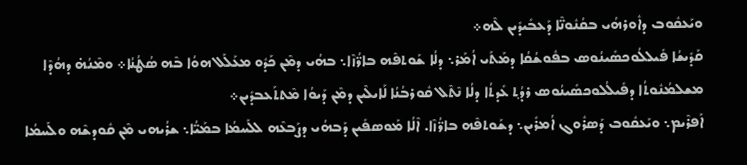ܘܝܰܥܩܽܘܒ ܕܐܽܘܪܗܳܝ ܒܩܳܢܽܘܢ̈ܶܐ ܕܰܥܒܺܝܕܺܝܢ ܠܶܗ܀
ܩܰܕܺܝܫܳܐ ܦܺܝܠܠܳܘܟܣܺܝܢܳܘܣ ܒܦܽܘܫܳܩܳܐ ܕܡܰܬܰܝ ܐܳܡܰܪ܆ ܕܠܳܐ ܫܰܘܬܦܶܗ ܒܐܪ̈ܳܙܶܐ܆ ܒܗܳܝ ܕܡܶܢ ܟܰܕܽܘ ܡܥܰܠܰܠ ܗܘܳܐ ܒܶܗ ܤܳܛܳܢܳܐ܀ ܘܡܶܢܳܗ̇ ܕܗܳܕܶܐ ܡܫܠܡܳܢܽܘܬܳܐ ܕܦܺܝܠܳܠܘܟܣܺܝܢܳܘܣ ܪܕܳܬ̥ ܥܺܕܬܳܐ ܕܠܳܐ ܢܶܬܶܠ ܩܽܘܪܒܳܢܳܐ ܠܰܐܝܠܶܝܢ ܕܡܶܢ ܕܰܝܘܳܐ ܡܶܬܬܰܥܒܕܺܝܢ܀
ܐܰܦܪܶܝܡ܆ ܘܝܰܥܩܽܘܒ ܕܰܣܪܽܘܓ ܐܳܡܪܺܝܢ܆ ܕܫܰܘܬܦܶܗ ܒܐܪ̈ܳܙܶܐ. ܐܶܠܳܐ ܡܰܘܣܦܺܝܢ ܕܰܒܗܳܝ ܕܨܰܒܥܶܗ ܠܠܰܚܡܳܐ ܒܡܰܝ̈ܳܐ܆ ܫܪܳܝܗܝ ܡܶܢ ܩܽܘܕܫܶܗ ܘܠܰܚܡܳܐ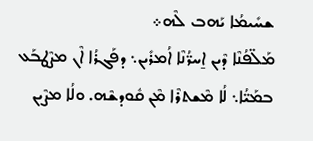ܫܚܺܝܡܳܐ ܝܰܗܒ ܠܶܗ܀
ܡܰܠ̈ܦܳܢܶܐ ܕܶܝܢ ܐ̱ܚܪ̈ܳܢܶܐ ܐܳܡܪܺܝܢ܆ ܕܦܰܓܪܳܐ ܐܶܢ ܡܨܶܛܒܰܥ ܒܡܰܝ̈ܳܐ܆ ܠܳܐ ܡܶܫܬܪܶܐ ܡܶܢ ܩܽܘܕܫܶܗ. ܘܠܳܐ ܡܨܶܝܢ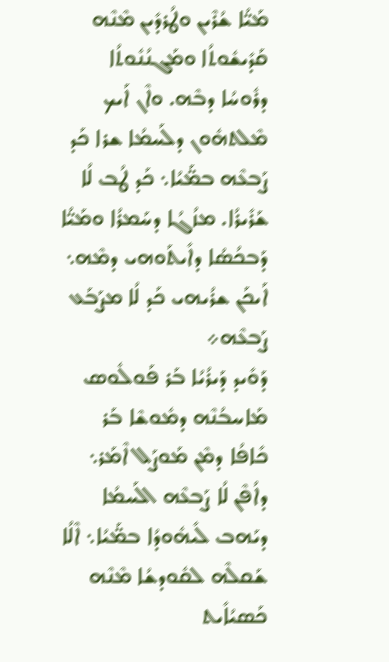ܡܰܝ̈ܳܐ ܫܳܪܶܝܢ ܘܛܳܪܕܺܝܢ ܡܶܢܶܗ ܩܰܕܺܝܫܽܘܬܳܐ ܘܡܰܓܢܳܢܽܘܬܳܐ ܕܪܽܘܚܳܐ ܕܒܶܗ. ܘܐܶܢ ܐܰܝܟ ܡܶܠܬܗܽܘܢ ܕܠܰܚܡܳܐ ܫܪܐ ܟܰܕ ܨܰܒܥܶܗ ܒܡ̈ܰܝܳܐ܆ ܟܰܕ ܛܳܒ ܠܳܐ ܫܰܪܺܝܪܳܐ. ܡܙܳܓܳܐ ܕܚܰܡܪܳܐ ܘܡܰܝ̈ܳܐ ܕܰܒܟܳܣܳܐ ܕܐܺܝܬܰܘܗܝ ܕܡܶܗ܆ ܐܰܝܟܰܢ ܫܪܳܝܗܝ ܟܰܕ ܠܳܐ ܡܨܰܒܰܥ ܨܰܒܥܶܗ܀
ܕܰܘܺܝܕ ܕܰܝܪܳܝܳܐ ܒܰܪ ܦܰܘܠܽܘܣ ܡܰܐܚܒܳܢܶܗ ܕܡܽܘܫܶܐ ܒܰܪ ܟܺܐܦܳܐ ܕܡܶܢ ܡܰܘܨܰܠ ܐܶܡܰܪ܆ ܕܐܳܦܶܢ ܠܳܐ ܨܰܒܥܶܗ ܐܠܰܚܡܳܐ ܕܝܰܗܒ ܠܺܝܗܽܘܕܳܐ ܒܡ̈ܰܝܳܐ܆ ܐܶܠܳܐ ܫܰܩܠܶܗ ܠܩܽܘܕܫܳܐ ܡܶܢܶܗ ܟܰܣܝܳܐܺܝܬ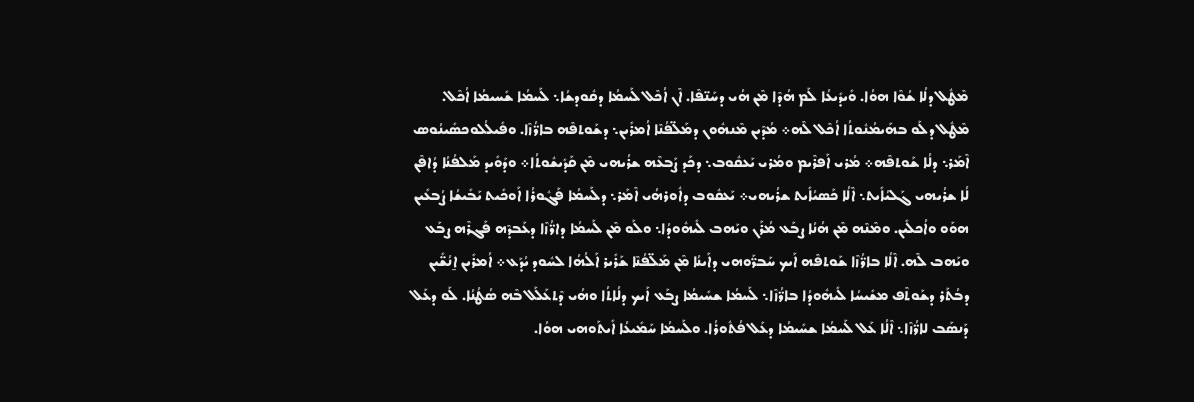ܡܶܛܽܠ ܕܠܳܐ ܫܳܘܶܐ ܗܘܳܐ. ܘܺܝܕܺܝܥܳܐ ܠܰܡ ܗܳܕܶܐ ܡܶܢ ܗܳܝ ܕܚܰܢ̈ܦܶܐ. ܐܶܢ ܐܳܟܶܠ ܠܰܚܡܳܐ ܕܩܽܘܕܫܳܐ܆ ܠܰܚܡܳܐ ܫܺܚܝܡܳܐ ܐܳܟܶܠ. ܡܶܛܽܠ ܕܠܰܘ ܒܗܰܝܡܳܢܽܘܬܳܐ ܐܳܟܶܠ ܠܶܗ܀ ܡܳܕܶܝܢ ܡܶܢܗܽܘܢ ܕܡܰܠ̈ܦܳܢܶܐ ܐܳܡܪܺܝܢ܆ ܕܫܰܘܬܦܶܗ ܒܐܪ̈ܳܙܶܐ. ܘܦܺܝܠܳܠܘܟܣܺܝܢܳܘܣ ܐܶܡܰܪ܆ ܕܠܳܐ ܫܰܘܬܦܶܗ܀ ܡܳܪܝ ܐܰܦܪܶܝܡ ܘܡܳܪܝ ܝܰܥܩܽܘܒ܆ ܕܟܰܕ ܨܰܒܥܶܗ ܫܪܳܝܗܝ ܡܶܢ ܩܰܕܺܝܫܽܘܬܳܐ܀ ܘܕܰܘܺܝܕ ܡܰܠܦܳܢܳܐ ܕܳܐܦܶܢ ܠܳܐ ܫܪܳܝܗܝ ܓܰܠܝܳܐܺܝܬ܆ ܐܶܠܳܐ ܟܰܣܝܳܐܺܝܬ ܫܪܳܝܗܝ܀ ܝܰܥܩܽܘܒ ܕܐܽܘܪܗܳܝ ܐܶܡܰܪ܆ ܕܠܰܚܡܳܐ ܦܰܓܽܘܪܳܐ ܐܰܘܟܺܝܬ ܝܰܒܺܝܫܳܐ ܨܳܒܥܺܝܢ ܗܘܰܘ ܘܐܳܟܠܺܝܢ. ܘܡܶܢܶܗ ܡܶܢ ܗܳܢܳܐ ܨܒܰܥ ܡܳܪܰܢ ܘܝܰܗܒ ܠܺܝܗܽܘܕܳܐ܆ ܘܠܰܘ ܡܶܢ ܠܰܚܡܳܐ ܕܐܪ̈ܳܙܶܐ ܕܥܰܒܕܶܗ ܦܰܓܪܶܗ ܨܒܰܥ ܘܝܰܗܒ ܠܶܗ. ܐܶܠܳܐ ܒܐܪ̈ܳܙܶܐ ܫܰܘܬܦܶܗ ܐܰܝܟ ܚܰܒܪ̈ܰܘܗܝ ܕܐܰܝܢܳܐ ܡܶܢ ܡܰܠ̈ܦܳܢܶܐ ܫܰܪܺܝܪ ܐܰܠܳܗܳܐ ܠܚܽܘܕ ܝܳܕܰܥ܀ ܐܳܡܪܺܝܢ ܐ̱ܢܳܫ̈ܺܝܢ ܕܒܳܬܰܪ ܕܫܰܘܬܶܦ ܡܫܺܝܚܳܐ ܠܺܝܗܽܘܕܳܐ ܒܐܪ̈ܳܙܶܐ܆ ܠܰܚܡܳܐ ܫܚܺܝܡܳܐ ܨܒܰܥ ܐܰܝܟ ܕܠܳܐܬܳܐ ܘܗܳܝ ܕܶܬܥܰܠܰܠ ܒܶܗ ܤܳܛܳܢܳܐ. ܠܰܘ ܕܥܰܠ ܕܰܢܣܰܒ ܠܐܪ̈ܳܙܶܐ܆ ܐܶܠܳܐ ܥܰܠ ܠܰܚܡܳܐ ܫܚܺܝܡܳܐ ܕܥܰܠ ܦܳܬܽܘܪܳܐ. ܘܠܰܚܡܳܐ ܚܰܡܺܝܥܳܐ ܐܺܝܬܰܘܗܝ ܗܘܳܐ.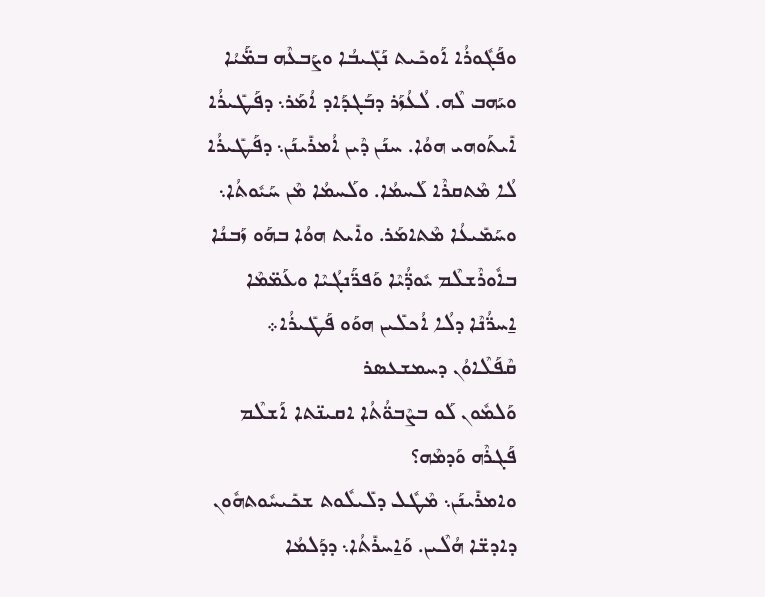ܘܦܰܓܽܘܪܳܐ ܐܰܘܟܺܝܬ ܢܰܓܺܝܒܳܐ ܘܨܰܒܥܶܗ ܒܡ̈ܰܝܳܐ ܘܝܰܗܒ ܠܶܗ. ܠܳܥܳܙܰܪ ܕܒܰܓܕܰܐܕ ܐܳܡܰܪ܆ ܕܦܰܛܺܝܪܳܐ ܐܺܝܬܰܘܗܝ ܗܘܳܐ. ܚܢܰܢ ܕܶܝܢ ܐܳܡܪܺܝܢܰܢ܆ ܕܦܰܛܺܝܪܳܐ ܠܳܐ ܡܶܬܩܪܶܐ ܠܰܚܡܳܐ. ܘܠܰܚܡܳܐ ܡܶܢ ܚܰܝܽܘܬܳܐ܆ ܘܚܰܡܺܝܥܳܐ ܡܶܬܐܡܰܪ. ܘܐܺܝܬ ܗܘܳܐ ܒܗܰܘ ܙܰܒܢܳܐ ܒܐܽܘܪܶܫܠܶܡ ܝܽܘܕ̈ܳܝܶܐ ܘܰܦܪ̈ܰܢܓܳܝܶܐ ܘܥܰܡ̈ܡܶܐ ܐ̱ܚܪ̈ܳܢܶܐ ܕܠܳܐ ܐܳܟܠܺܝܢ ܗܘܰܘ ܦܰܛܺܝܪܳܐ܀
ܩܶܦܰܠܶܐܘܳܢ ܕܚܡܫܥܣܪ
ܘܰܠܡܽܘܢ ܠܰܘ ܒܨܶܒܘ̈ܳܬܳܐ ܐܩܝܢ̈ܬܐ ܐܰܫܠܶܡ ܦܰܓܪܶܗ ܘܰܕܡܶܗ؟
ܘܐܡܪܺܝܢܰܢ܆ ܡܶܛܽܠ ܕܠܺܝܠܽܘܬ ܫܟܺܝܚܽܘܬܗܽܘܢ ܕܐܕܫ̈ܐ ܗܳܠܶܝܢ. ܘܰܐ̱ܚܪܺܬܳܐ܆ ܕܕܰܠܡܳܐ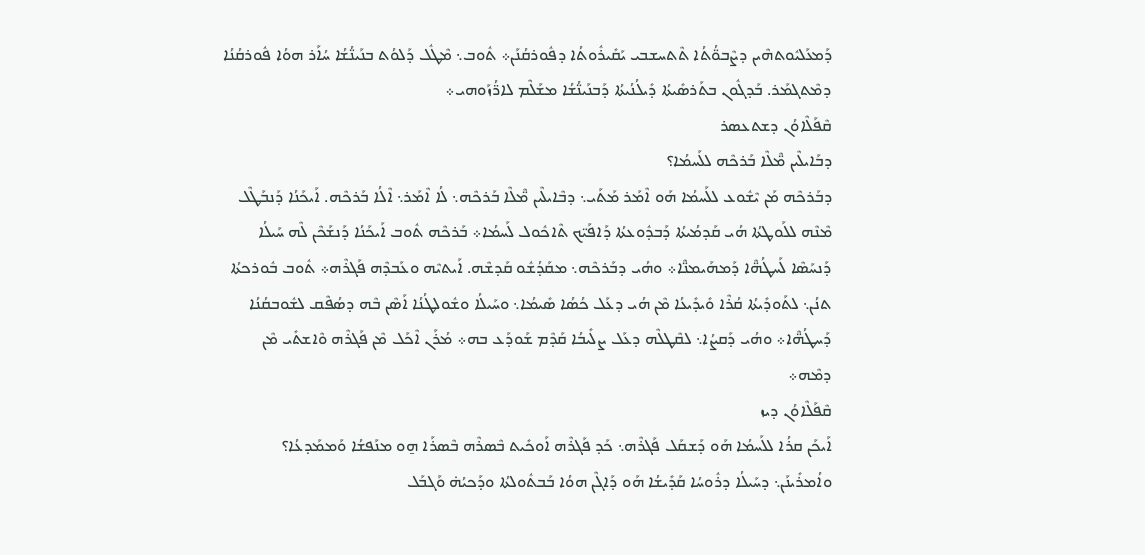ܕܰܡܥܰܠܝܽܘܬܗܶܝܢ ܕܨܶܒܘ̈ܳܬܳܐ ܬܶܬܚܫܒܝ ܝܰܩܺܝܪܽܘܬܳܐ ܕܦܽܘܪܩܳܢܰܢ܀ ܬܽܘܒ܆ ܡܶܛܽܠ ܕܰܠܘܳܬ ܒܢܰܝܢ̈ܳܫܳܐ ܚܳܐܰܪ ܗܘܳܐ ܦܽܘܪܩܳܢܳܐ ܕܡܶܬܓܡܰܪ. ܒܰܕܓܽܘܢ ܒܬܰܪܣܺܝܬܳܐ ܕܺܝܠܳܢܳܝܬܳܐ ܕܰܒܢܰܝܢ̈ܳܫܳܐ ܡܫܰܠܶܡ ܠܐܪ̈ܳܙܰܘܗܝ܀
ܩܶܦܰܠܶܐܘܳܢ ܕܫܬܥܣܪ
ܕܒܰܐܝܠܶܝܢ ܡ̈ܶܠܶܐ ܒܰܪܟܶܗ ܠܠܰܚܡܳܐ؟
ܕܒܰܪܟܶܗ ܡܰܢ ܝܶܫܽܘܥ ܠܠܰܚܡܳܐ ܗܰܘ ܐܶܡܰܪ ܡܰܬܰܝ܆ ܕܒܶܐܝܠܶܝܢ ܡ̈ܶܠܶܐ ܒܰܪܟܶܗ܆ ܠܳܐ ܐܶܡܰܪ܆ ܐܶܠܳܐ ܒܰܪܟܶܗ. ܐܰܝܟܰܢܳܐ ܕܰܢܒܰܛܶܠ ܡܶܢܶܗ ܠܠܰܘܛܬܳܐ ܗܳܝ ܩܰܕܡܳܝܬܳܐ ܕܰܒܕܽܘܥܬܳܐ ܕܰܐܦܰܝ̈ܟ ܬܶܐܟܽܘܠ ܠܰܚܡܳܐ܀ ܒܰܪܟܶܗ ܬܽܘܒ ܐܰܝܟܰܢܳܐ ܕܰܢܫܰܟܶܢ ܠܶܗ ܚܰܝܠܳܐ ܕܰܢܚܰܣܶܐ ܠܰܚܛܳܗ̈ܶܐ ܕܰܡܗܰܝܡܢ̈ܶܐ܀ ܘܗܳܝ ܕܒܰܪܟܶܗ܆ ܡܩܰܕܳܫܽܘ ܩܰܕܫܶܗ. ܐܰܝܬܝܶܗ ܘܥܰܒܕܶܗ ܦܰܓܪܶܗ܀ ܬܽܘܒ ܒܽܘܪܟܬܳܐ ܬܢܳܢ܆ ܠܬܰܘܕܺܝܬܳܐ ܩܳܪܶܐ ܘܺܝܕܺܝܥܳܐ ܡܶܢ ܗܳܝ ܕܥܰܠ ܟܳܣܳܐ ܣܺܝܡܳܐ܆ ܘܚܰܝܠܳܐ ܘܫܽܘܠܛܳܢܳܐ ܐܰܣܶܢ ܒܶܗ ܕܣܳܦܶܩ ܠܫܽܘܒܩܳܢܳܐ ܕܰܚܛܳܗ̈ܶܐ܀ ܘܗܳܝ ܕܰܩܨܳܐ܆ ܠܩܶܛܠܶܗ ܕܥܰܠ ܨܠܺܝܒܳܐ ܩܰܕܶܡ ܫܰܘܕܰܥ ܒܗ܀ ܡܳܪܰܢ ܐܶܟܰܠ ܡܶܢ ܦܰܓܪܶܗ ܘܶܐܫܬܺܝ ܡܶܢ ܕܡܶܗ܀
ܩܶܦܰܠܶܐܘܳܢ ܕܝܙ
ܐܰܝܟܰܢ ܩܪܳܐ ܠܠܰܚܡܳܐ ܗܰܘ ܕܰܫܩܰܠ ܦܰܓܪܶܗ܆ ܟܰܕ ܦܰܓܪܶܗ ܐܰܘܟܺܝܬ ܒܶܣܪܶܗ ܒܶܣܪܰܐ ܗ̱ܘ ܡܢܰܦܫܳܐ ܘܰܡܡܰܕܥܳܐ؟
ܘܐܳܡܪܺܝܢܰܢ܆ ܕܚܰܝܠܳܐ ܕܪܽܘܚܳܐ ܩܰܕܺܝܫܳܐ ܗܰܘ ܕܰܐܓܶܢ ܗܘܳܐ ܒܰܒܬܽܘܠܬܳܐ ܘܕܰܟܝܳܗ̇ ܘܰܓܒܰܠ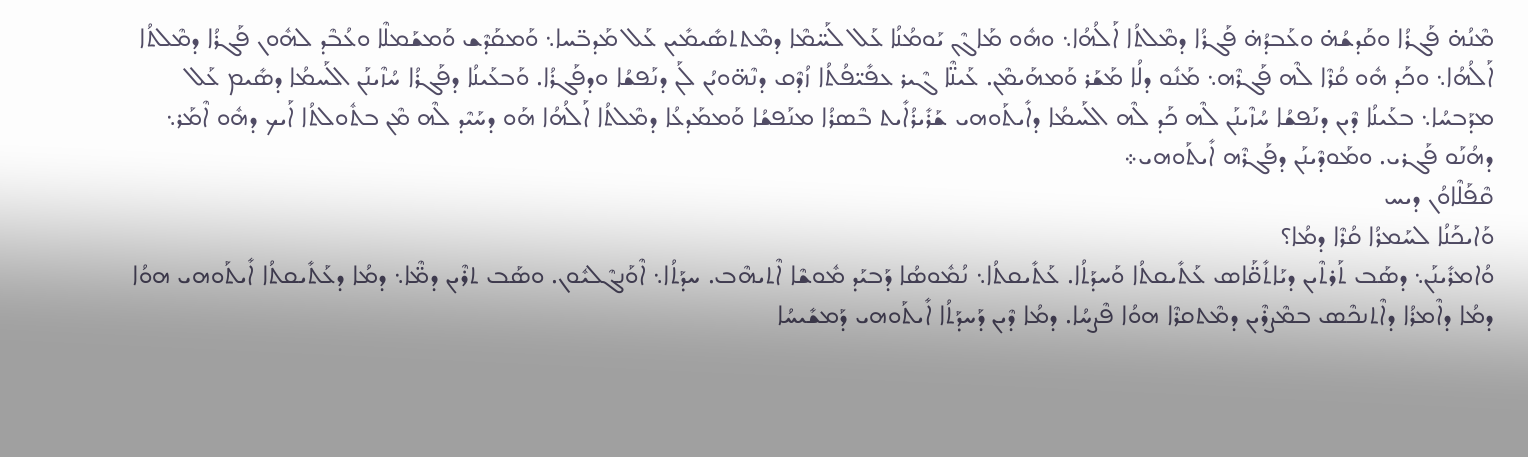ܡܶܢܳܗ̇ ܦܰܓܪܳܐ ܘܩܰܕܫܳܗ̇ ܘܥܰܒܕܳܗ̇ ܦܰܓܪܳܐ ܕܡܶܠܬܳܐ ܐܰܠܳܗܳܐ܆ ܘܗܽܘ ܡܰܐܓܶܢ ܝܰܘܡܳܢܳܐ ܥܰܠ ܠܰܚ̈ܡܶܐ ܕܡܶܬܬܣܺܝܡܺܝܢ ܥܰܠ ܡܰܕܒ̈ܚܐ܆ ܘܰܡܩܰܕܶܫ ܘܰܡܫܰܡܠܶܐ ܘܥܳܒܶܕ ܠܗܽܘܢ ܦܰܓܪܳܐ ܕܡܶܠܬܳܐ ܐܰܠܳܗܳܐ܆ ܘܟܰܕ ܗܽܘ ܩܳܪܶܐ ܠܶܗ ܦܰܓܪܶܗ܆ ܡܰܢܽܘ ܕܠܳܐ ܡܰܫܰܪ ܘܰܡܗܰܝܡܶܢ. ܥܰܝܢ̈ܶܐ ܓܶܝܪ ܥܦܺܝ̈ܦܳܬܳܐ ܙܳܕܶܩ ܕܢܶܗ̈ܘܝܳܢ ܠܰܢ ܕܢܰܦܫܳܐ ܘܕܦܰܓܪܳܐ. ܘܰܒܥܰܝܢܳܐ ܕܦܰܓܪܳܐ ܚܳܙܶܝܢܰܢ ܐܠܰܚܡܳܐ ܕܣܺܝܡ ܥܰܠ ܡܕܰܒܚܳܐ܆ ܒܥܰܝܢܳܐ ܕܶܝܢ ܕܢܰܦܫܳܐ ܚܳܙܶܝܢܰܢ ܠܶܗ ܟܰܕ ܠܶܗ ܐܠܰܚܡܳܐ ܕܐܺܝܬܰܘܗܝ ܫܰܪܺܝܪܳܐܺܝܬ ܒܶܣܪܳܐ ܡܢܰܦܫܳܐ ܘܰܡܡܰܕܥܳܐ ܕܡܶܠܬܳܐ ܐܰܠܳܗܳܐ ܗܰܘ ܕܚܰܝܶܕ ܠܶܗ ܡܶܢ ܒܬܽܘܠܬܳܐ ܐܰܝܟ ܕܗܽܘ ܐܶܡܰܪ܆ ܕܗܳܢܰܘ ܦܰܓܪܝ. ܘܡܰܘܕܶܝܢܰܢ ܕܦܰܓܪܶܗ ܐܺܝܬܰܘܗܝ܀
ܩܶܦܰܠܶܐܘܳܢ ܕܝܚ
ܘܰܐܝܟܰܢܳܐ ܠܚܰܡܪܳܐ ܩܳܪܶܐ ܕܡܳܐ؟
ܘܳܐܡܪܺܝܢܰܢ܆ ܕܣܰܒ ܬܰܪܬܶܝܢ ܕܝܰܐܬܺܩ̈ܰܐܣ ܥܰܬܺܝܩܬܳܐ ܘܰܚܕܰܬܳܐ. ܥܰܬܺܝܩܬܳܐ܆ ܢܳܡܽܘܣܳܐ ܕܰܒܝܰܕ ܡܽܘܫܶܐ ܐܶܬܝܗܶܒ. ܚܕܰܬܳܐ܆ ܐܶܘܰܢܓܶܠܝܽܘܢ. ܘܣܰܒ ܬܪܶܝܢ ܕܡ̈ܶܐ܆ ܕܡܳܐ ܕܥܰܬܺܝܩܬܳܐ ܐܺܝܬܰܘܗܝ ܗܘܳܐ ܕܡܳܐ ܕܐܶܡܪܳܐ ܕܐܶܬܢܟܶܣ ܒܡܶܨܪܶܝܢ ܕܡܶܬܩܪܶܐ ܗܘܳܐ ܦܶܨܚܳܐ. ܕܡܳܐ ܕܶܝܢ ܕܰܚܕܰܬܳܐ ܐܺܝܬܰܘܗܝ ܕܰܡܫܺܝܚܳܐ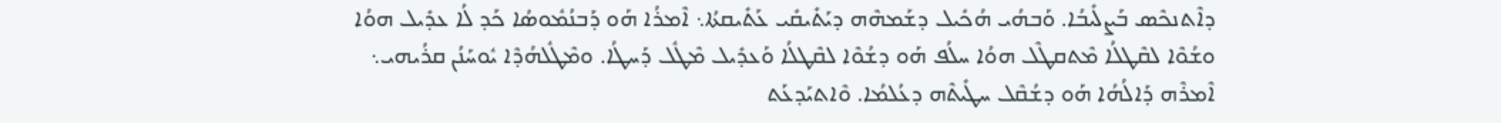ܕܐܶܬܢܟܶܣ ܒܰܨܠܺܝܒܳܐ. ܘܰܒܗܳܝ ܗܳܟܺܝܠ ܕܫܰܡܗܶܗ ܕܝܰܬܺܝܩܺܝ ܥܰܬܺܝܩܬܳܐ܆ ܐܶܡܪܳܐ ܗܰܘ ܕܰܒܢܳܡܽܘܣܳܐ ܟܰܕ ܠܳܐ ܥܕܺܝܠ ܗܘܳܐ ܘܫܳܘܶܐ ܠܩܶܛܠܳܐ ܡܶܬܩܛܶܠ ܗܘܳܐ ܚܠܳܦ ܗܰܘ ܕܫܳܘܶܐ ܠܩܶܛܠܳܐ ܘܰܥܕܺܝܠ ܡܶܛܽܠ ܕܰܚܛܳܐ. ܘܡܶܛܽܠܗܳܕܶܐ ܝܽܘܚܰܢܳܢ ܩܪܳܝܗܝ܆ ܐܶܡܪܶܗ ܕܰܐܠܳܗܳܐ ܗܰܘ ܕܫܳܩܶܠ ܚܛܺܝܬܶܗ ܕܥܳܠܡܳܐ. ܘܶܐܬܝܰܕܥܰܬ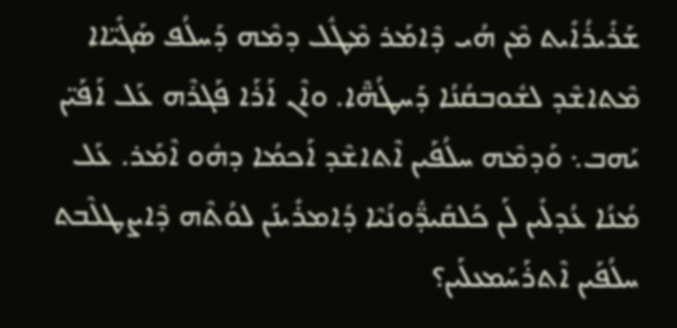ܫܰܪܺܝܪܳܐܺܝܬ ܡܶܢ ܗܳܝ ܕܶܐܡܰܪ ܡܶܛܽܠ ܕܡܶܗ ܕܰܚܠܳܦ ܣܰܓܺܝ̈ܐܐ ܡܶܬܐܫܶܕ ܠܫܽܘܒܩܳܢܳܐ ܕܰܚܛܳܗ̈ܶܐ. ܘܐܶܢ ܐܰܪܰܐ ܦܰܓܪܶܗ ܥܰܠ ܐܰܦܰܝ̈ܢ ܝܰܗܒ܆ ܘܰܕܡܶܗ ܚܠܳܦܰܝܢ ܐܶܬܐܫܶܕ ܐܰܟܡܳܐ ܕܗܽܘ ܐܶܡܰܪ. ܥܰܠ ܡܳܢܳܐ ܥܳܕܠܺܝܢ ܠܰܢ ܟܰܠܩܺܝܕ̈ܽܘܢܳܝܶܐ ܕܳܐܡܪܺܝܢܰܢ ܠܘܳܬܶܗ ܕܶܐܨܛܠܶܒܬ ܚܠܳܦܰܝܢ ܐܶܬܪܰܚܰܡܥܠܰܝܢ؟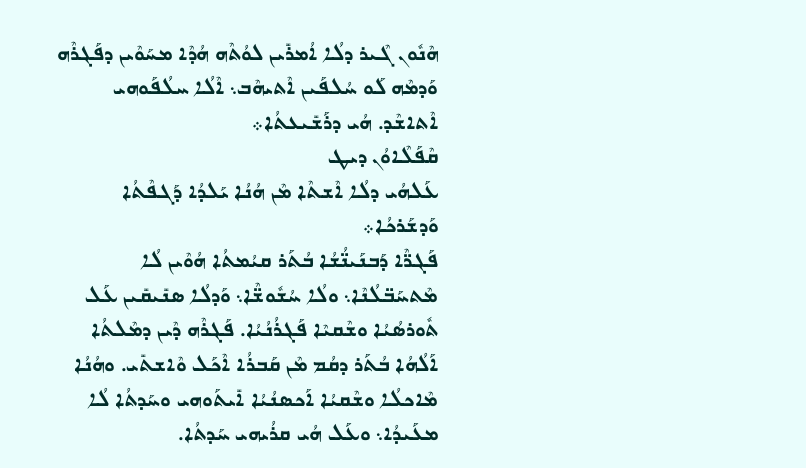ܗܶܢܽܘܢ ܓܶܝܪ ܕܠܳܐ ܐܳܡܪܺܝܢ ܠܘܳܬܶܗ ܗܳܕܶܐ ܡܚܰܘܶܝܢ ܕܦܰܓܪܶܗ ܘܰܕܡܶܗ ܠܰܘ ܚܳܠܦܰܝܢ ܐܶܬܝܗܶܒ܆ ܐܶܠܳܐ ܚܠܳܦܰܘܗܝ ܐܶܬܐܫܶܕ. ܗܳܝ ܕܪܰܫܺܝܥܬܳܐ܀
ܩܶܦܰܠܶܐܘܳܢ ܕܝܛ
ܥܰܠܗܳܝ ܕܠܳܐ ܐܶܫܬܶܐ ܡܶܢ ܗܳܢܳܐ ܝܰܠܕܳܐ ܕܰܓܦܶܬܳܐ ܘܰܕܫܰܪܟܳܐ܀
ܦܰܓܪ̈ܶܐ ܕܰܒܢܰܝܢ̈ܳܫܳܐ ܒܳܬܰܪ ܩܝܳܡܬܳܐ ܗܳܘܶܝܢ ܠܳܐ ܡܶܬܚܰܒ̈ܠܳܢܶܐ܆ ܘܠܳܐ ܚܳܫܽܘܫ̈ܶܐ܆ ܘܰܕܠܳܐ ܣܢܺܝܩܺܝܢ ܥܰܠ ܬܽܘܪܣܳܝܳܐ ܘܫܶܩܝܶܐ ܦܰܓܪܳܢܳܝܳܐ. ܦܰܓܪܶܗ ܕܶܝܢ ܕܡܶܠܬܳܐ ܐܰܠܳܗܳܐ ܒܳܬܰܪ ܕܩܳܡ ܡܶܢ ܩܰܒܪܳܐ ܐܶܟܰܠ ܘܶܐܫܬܺܝ. ܘܗܳܢܳܐ ܡܶܐܟܠܳܐ ܘܫܶܩܝܳܐ ܐܰܟܣܢܳܝܳܐ ܐܺܝܬܰܘܗܝ ܘܚܰܕܬܳܐ ܠܳܐ ܡܥܰܝܕܳܐ܆ ܘܥܰܠ ܗܳܝ ܩܪܳܝܗܝ ܚܰܕܬܳܐ.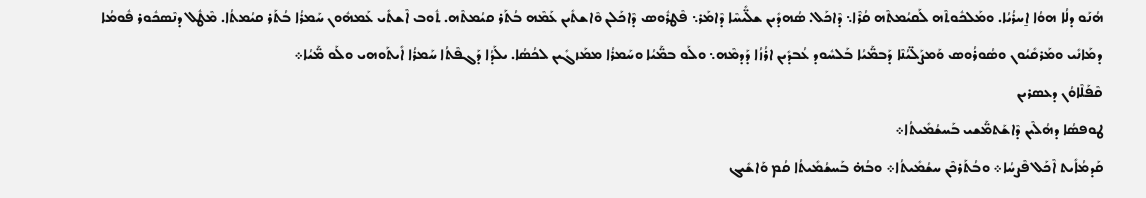ܗܳܢܰܘ ܕܠܳܐ ܗܘܳܐ ܐ̱ܚܪܳܝܳܐ. ܘܡܰܠܟܽܘܬܶܗ ܠܰܩܝܳܡܬܶܗ ܩܳܪܶܐ܆ ܕܶܐܟܰܠ. ܣܳܗܕܺܝܢ ܫܠ̈ܺܝܚܶܐ ܕܶܐܡܰܪ܆ ܦܶܛܪܽܘܣ ܕܶܐܟܰܠܢ ܘܶܐܫܬܺܝܢ ܥܰܡܶܗ ܒܳܬܰܪ ܩܝܳܡܬܶܗ. ܬܽܘܒ ܐܶܫܬܺܝ ܥܰܡܗܽܘܢ ܚܰܡܪܳܐ ܒܳܬܰܪ ܩܝܳܡܬܳܐ. ܡܶܛܽܠ ܕܢܶܣܟܽܘܪ ܦܽܘܡܳܐ ܕܡܰܐܢܺܝ ܘܡܰܪܩܺܝܳܘܢ ܘܣܳܘܪܳܘܣ ܘܰܡܨܰܠ̈ܝܳܢܶܐ ܕܰܒܡ̈ܰܝܳܐ ܒܰܠܚܽܘܕ ܥܳܒܕܺܝܢ ܐܪܳܙܳܐ ܕܰܕܡܶܗ܆ ܘܠܰܘ ܒܡ̈ܰܝܳܐ ܘܚܰܡܪܳܐ ܡܡܰܙܓܺܝܢ ܠܟܳܣܳܐ. ܝܠܰܕܳܐ ܕܰܓܦܶܬܳܐ ܚܰܡܪܳܐ ܐܺܝܬܰܘܗܝ ܘܠܰܘ ܡ̈ܰܝܳܐ܀
ܩܶܦܰܠܶܐܘܳܢ ܕܥܣܪܝܢ
ܛܘܦܣܳܐ ܕܗܳܠܶܝܢ ܕܶܐܫܰܬܡ̈ܰܫܝ ܒܰܚܫܳܡܺܝܬܳܐ܀
ܩܰܕܡܳܐܺܝܬ ܐܶܟܰܠ ܦܶܨܚܳܐ܀ ܘܒܳܬܰܪܟܶܢ ܚܫܳܡܺܝܬܳܐ܀ ܘܒܳܗ̇ ܒܰܚܫܳܡܺܝܬܳܐ ܩܳܡ ܘܰܐܫܺܝܓ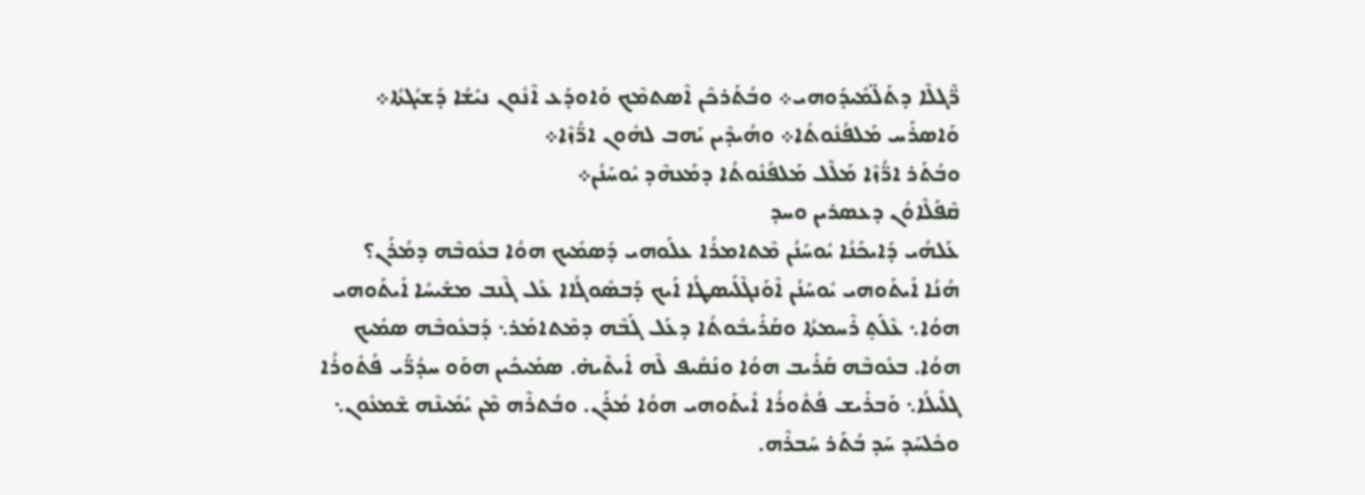ܪ̈ܶܓܠܶܐ ܕܬܰܠ̈ܡܺܝܕܰܘܗܝ܀ ܘܒܳܬܰܪܟܶܢ ܐܶܣܬܡܶܟ ܘܰܐܘܕܰܥ ܐܶܢܽܘܢ ܢܝܺܫܳܐ ܕܰܫܝܳܓܬܳܐ܀
ܘܰܐܣܪܰܚ ܡܰܠܦܳܢܽܘܬܳܐ܀ ܘܗܳܝܕܶܝܢ ܝܰܗܒ ܠܗܽܘܢ ܐܪ̈ܳܙܶܐ܀
ܘܒܳܬܰܪ ܐܪ̈ܳܙܶܐ ܡܰܠܶܠ ܡܰܠܦܳܢܽܘܬܳܐ ܕܡܰܥܗܶܕ ܝܽܘܚܰܢܳܢ܀
ܩܶܦܰܠܶܐܘܳܢ ܕܥܣܪܝܢ ܘܚܕ
ܥܰܠܗܳܝ ܕܰܐܝܟܰܢܳܐ ܝܽܘܚܰܢܳܢ ܡܶܬܐܡܪܳܐ ܥܠܰܘܗܝ ܕܰܣܡܺܝܟ ܗܘܳܐ ܒܥܽܘܒܶܗ ܕܡܳܪܰܢ؟
ܗܳܢܳܐ ܐܺܝܬܰܘܗܝ ܝܽܘܚܰܢܳܢ ܐܶܘܰܢܓܶܠܺܝܣܛܳܐ ܐܰܝܟ ܕܰܒܣܽܘܓܳܐܐ ܥܰܠ ܓܶܢܒ ܡܫܺܝܚܳܐ ܐܺܝܬܰܘܗܝ ܗܘܳܐ܆ ܥܶܠܰܬ̥ ܪܶܚܡܬܳܐ ܘܩܰܪܺܝܒܽܘܬܳܐ ܕܥܰܠ ܓܰܒܶܗ ܕܡܶܬܐܡܰܪ܆ ܕܰܒܥܽܘܒܶܗ ܣܡܺܝܟ ܗܘܳܐ. ܒܥܽܘܒܶܗ ܩܰܪܺܝܒ ܗܘܳܐ ܘܢܰܩܺܝܦ ܠܶܗ ܐܺܝܬܶܝܗ̇. ܣܡܺܝܟܺܝܢ ܗܘܰܘ ܚܕܳܪ̈ܰܝ ܦܳܬܽܘܪܳܐ ܓܠܺܝܠܳܐ܆ ܘܰܒܪܺܝܫ ܦܳܬܽܘܪܳܐ ܐܺܝܬܰܘܗܝ ܗܘܳܐ ܡܳܪܰܢ. ܘܒܳܬܪܶܗ ܡܶܢ ܝܰܡܺܝܢܶܗ ܫܶܡܥܽܘܢ܆ ܘܟܽܠܚܰܕ ܚܰܕ ܒܳܬܰܪ ܚܰܒܪܶܗ.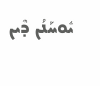ܝܽܘܚܰܢܳܢ ܕܶܝܢ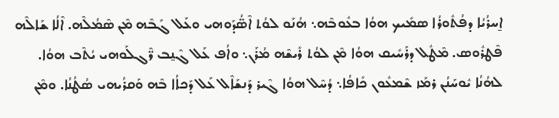ܐ̱ܚܪܳܝܳܐ ܕܦܳܬܽܘܪܳܐ ܣܡܺܝܟ ܗܘܳܐ ܒܥܽܘܒܶܗ܆ ܗܳܢܰܘ ܠܘܳܬ ܐܶܣ̈ܳܕܰܘܗܝ ܘܥܰܠ ܓܰܒܶܗ ܡܶܢ ܣܶܡܳܠܶܗ. ܐܶܠܳܐ ܫܰܐܠܶܗ ܦܶܛܪܽܘܣ. ܡܶܛܽܠ ܕܪܰܚܺܝܩ ܗܘܳܐ ܡܶܢ ܠܘܳܬ ܪܺܝܫܶܗ ܡܳܪܰܢ܆ ܘܐܳܦ ܥܰܠ ܓܶܢ̱ܒ ܪ̈ܶܓܠܰܘܗܝ ܝܳܬܶܒ ܗܘܳܐ. ܠܗܳܢܳܐ ܝܽܘܚܰܢܳܢ ܪܡܰܙ ܫܶܡܥܽܘܢ ܟܺܐܦܳܐ܆ ܕܳܚܶܠ ܗܘܳܐ ܓܶܝܪ ܕܰܢܫܰܐܶܠ ܥܰܠ ܕܰܟܐܳܐ ܒܶܗ ܘܰܩܪܳܝܗܝ ܤܳܛܳܢܳܐ. ܘܡܶܢ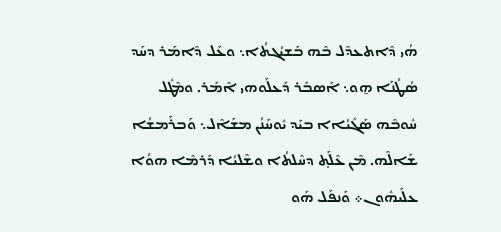ܗܳܝ ܕܶܐܬܥܕܶܠ ܒܶܗ ܒܰܫܝܳܓܬܳܐ܆ ܘܥܰܠ ܕܶܐܡܰܪ ܕܚܰܕ ܤܳܛܳܢܰܐ ܗ̱ܘ܆ ܐܰܣܒܰܪ ܕܰܥܠܰܘܗܝ ܐܶܡܰܪ. ܘܡܶܛܽܠ ܚܽܘܒܶܗ ܣܰܓܺܝܳܐܐ ܒܝܰܕ ܝܽܘܚܰܢܳܢ ܡܫܰܐܶܠ܆ ܘܰܒܪܰܡܫܳܐ ܫܰܐܠܶܗ. ܡܶܢ ܥܶܠܰܬ̥ ܕܚܶܠܬܳܐ ܘܫܶܠܝܳܐ ܕܰܪܡܶܐ ܗܘܳܐ ܥܠܰܝܗܽܘܢ܀ ܘܰܢܦܰܠ ܗܰܘ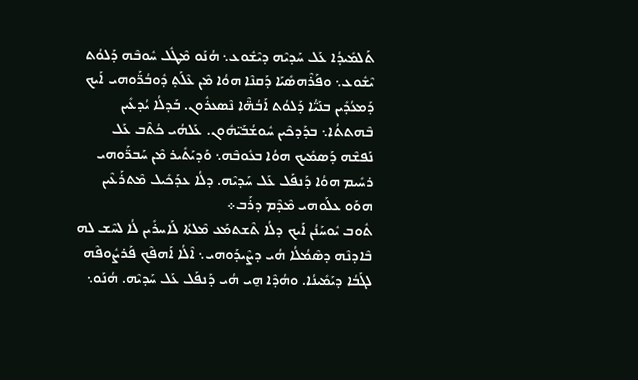ܬܰܠܡܺܝܕܳܐ ܥܰܠ ܚܰܕܝܶܗ ܕܝܶܫܽܘܥ܆ ܗܳܢܰܘ ܡܶܛܽܠ ܚܽܘܒܶܗ ܕܰܠܘܳܬ ܝܶܫܽܘܥ܆ ܘܦܰܪܶܗܣܺܝܰܐ ܕܰܩܢܶܐ ܗܘܳܐ ܡܶܢ ܥܶܠܰܬ̥ ܕܽܘܒܳܪ̈ܰܘܗܝ ܐܰܝܟ ܕܰܡܥܳܕܺܝܢ ܒܢܰܝ̈ܳܐ ܕܰܠܘܳܬ ܐܰܒܳܗ̈ܶܐ ܢܶܣܥܪܽܘܢ. ܒܰܕܠܳܐ ܝܳܕܥܺܝܢ ܒܶܗܬܬܳܐ܆ ܒܕܰܕܟܶܝܢ ܚܽܘܫܳܒܰܝ̈ܗܽܘܢ. ܥܰܠܗܳܝ ܟܳܬܶܒ ܥܰܠ ܢܰܦܫܶܗ ܕܰܣܡܺܝܟ ܗܘܳܐ ܒܥܽܘܒܶܗ܆ ܘܰܕܝܰܬܺܝܪ ܡܶܢ ܚܰܒܪ̈ܰܘܗܝ ܪܚܺܝܡ ܗܘܳܐ ܕܰܢܦܰܠ ܥܰܠ ܚܰܕܝܶܗ. ܕܠܳܐ ܥܕܰܟܺܝܠ ܡܶܬܪܰܥܶܝܢ ܗܘܰܘ ܥܠܰܘܗܝ ܡܶܕܶܡ ܕܪܰܒ܀
ܬܽܘܒ ܝܽܘܚܰܢܳܢ ܐܰܝܟ ܕܠܳܐ ܬܶܫܬܡܰܥ ܡܶܠܬܳܐ ܠܰܐܚܪܺܝܢ ܠܳܐ ܠܚܶܫ ܠܗ ܒܶܐܕܢܶܗ ܕܣܶܡܳܠܳܐ ܗܳܝ ܕܨܶܝܕܰܘܗܝ܆ ܐܶܠܳܐ ܐܰܗܦܶܟ ܦܰܪܨܽܘܦܶܗ ܠܓܰܒܳܐ ܕܝܰܡܺܝܢܳܐ. ܘܗܳܕܶܐ ܗ̱ܝ ܗܳܝ ܕܰܢܦܰܠ ܥܰܠ ܚܰܕܝܶܗ. ܗܳܢܰܘ܆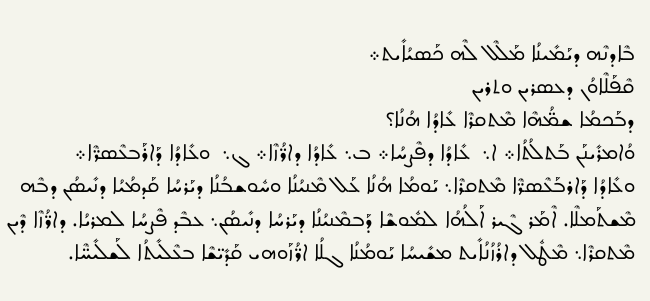ܒܶܐܕܢܶܗ ܕܝܰܡܺܝܢܳܐ ܡܰܠܶܠ ܠܶܗ ܟܰܣܝܳܐܺܝܬ܀
ܩܶܦܰܠܶܐܘܳܢ ܕܥܣܪܝܢ ܘܬܪܝܢ
ܕܒܰܟܡܳܐ ܫܡ̈ܳܗܶܐ ܡܶܬܩܪܶܐ ܥܺܐܕܳܐ ܗܳܢܳܐ؟
ܘܳܐܡܪܺܝܢܰܢ ܒܰܬܠܳܬܳܐ܀ ܐ܆  ܥܺܐܕܳܐ ܕܦܶܨܚܳܐ܀ ܒ܆ ܥܺܐܕܳܐ ܕܐܪ̈ܳܙܶܐ܀ ܓ܆  ܘܥܺܐܕܳܐ ܕܰܐܪܰܒܥܶܣܪ̈ܶܐ܀
ܘܥܺܐܕܳܐ ܕܰܐܪܒܰܥܶܣܪ̈ܶܐ ܡܶܬܩܪܶܐ܆ ܝܰܘܡܳܐ ܗܳܢܳܐ ܥܰܠ ܡܶܢܝܳܢܳܐ ܘܚܽܘܫܒܳܢܳܐ ܕܝܰܪܚܳܐ ܩܰܕܡܳܝܳܐ ܕܢܺܝܣܳܢ ܕܒܶܗ ܡܶܫܬܰܡܠܶܐ. ܐܶܡܰܪ ܓܶܝܪ ܐܰܠܳܗܳܐ ܠܡܽܘܫܶܐ ܕܰܒܡܶܢܝܳܢܳܐ ܕܝܰܪܚܳܐ ܕܢܺܝܣܳܢ܆ ܥܒܶܕ ܦܶܨܚܳܐ ܠܡܪܝܳܐ. ܕܐܪ̈ܳܙܶܐ ܕܶܝܢ ܡܶܬܩܪܶܐ܆ ܡܶܛܽܠ ܕܐܪܳܙܳܢܳܐܺܝܬ ܡܫܺܝܚܳܐ ܝܰܘܡܳܢܳܐ ܓܠܳܐ ܐܪ̈ܳܙܰܘܗܝ ܩܰܕܺܝ̈ܫܶܐ ܒܥܶܠܺܝܬܳܐ ܠܰܫܠܺܝܚ̈ܶܐ.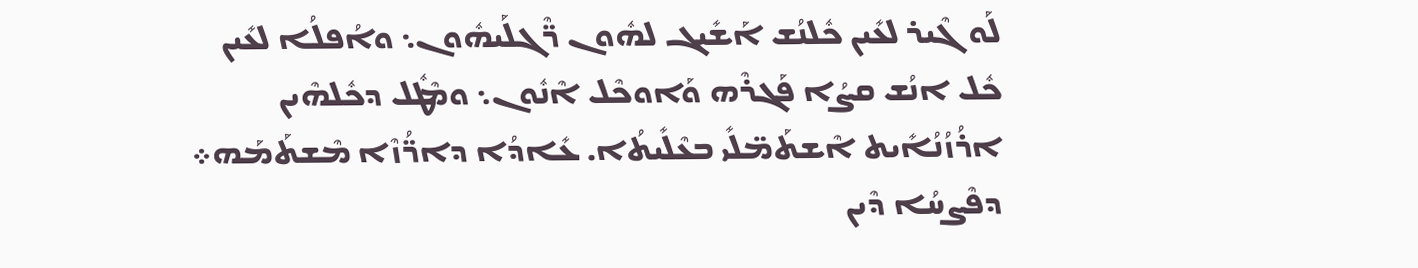ܠܰܘ ܓܶܝܪ ܠܥܺܝܢ ܟܽܠܢܳܫ ܐܰܫܺܝܓ ܠܗܽܘܢ ܪ̈ܶܓܠܰܝܗܽܘܢ܆ ܘܐܳܦܠܳܐ ܠܥܺܝܢ ܟܽܠ ܐܢܳܫ ܩܨܳܐ ܦܰܓܪܶܗ ܘܰܐܘܟܶܠ ܐܶܢܽܘܢ܆ ܘܡܶܛܽܠ ܕܟܽܠܗܶܝܢ ܐܪܳܙܳܢܳܐܺܝܬ ܐܶܫܬܰܡ̈ܠܺܝ ܒܥܶܠܺܝܬܳܐ. ܥܺܐܕܳܐ ܕܐܪ̈ܳܙܶܐ ܡܶܫܬܰܡܰܗ܀ ܕܦܶܨܚܳܐ ܕܶܝܢ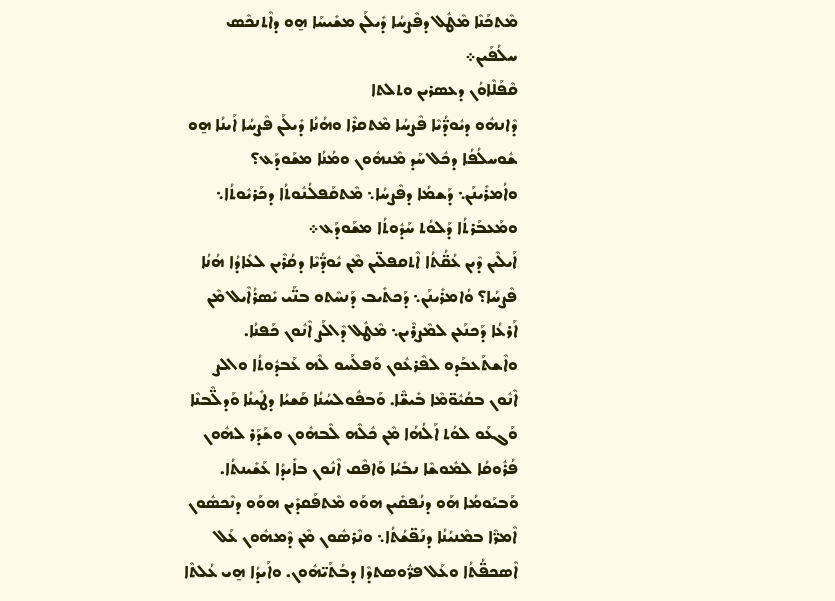ܡܶܬܟܰܢܶܐ ܡܶܛܽܠ ܕܦܶܨܚܳܐ ܕܺܝܠܰܢ ܡܫܺܝܚܰܐ ܗ̱ܘ ܕܐܶܬܢܟܶܣ ܚܠܳܦܰܝܢ܀
ܩܶܦܰܠܶܐܘܳܢ ܕܥܣܪܝܢ ܘܬܠܬܐ
ܕܶܐܢܗܽܘ ܕܝܽܘܕ̈ܳܝܶܐ ܦܶܨܚܳܐ ܡܶܬܩܪܶܐ ܘܗܳܢܳܐ ܕܺܝܠܰܢ ܦܶܨܚܳܐ ܐܰܝܢܳܐ ܗ̱ܘ ܫܽܘܚܠܳܦܳܐ ܕܟܽܠ ܚܰܕ ܡܶܢܗܽܘܢ ܘܡܳܢܳܐ ܡܫܰܘܕܰܥ؟
ܘܐܳܡܪܺܝܢܰܢ܆ ܕܰܫܡܳܐ ܕܦܶܨܚܳܐ܆ ܡܶܬܩܰܦܠܳܢܽܘܬܳܐ ܕܟܰܪܝܽܘܬܳܐ܆ ܘܡܰܥܒܰܪܬܳܐ ܕܰܠܘܳܬ ܚܰܕܽܘܬܳܐ ܡܫܰܘܕܰܥ܀
ܐܰܝܠܶܝܢ ܕܶܝܢ ܥܳܩ̈ܳܬܳܐ ܐܶܬܩܦܠ̈ܝܢ ܡܶܢ ܝܽܘܕ̈ܳܝܶܐ ܕܩܳܪܶܝܢ ܠܥܺܐܕܳܐ ܗܳܢܳܐ ܦܶܨܚܳܐ؟ ܘܳܐܡܪܺܝܢܰܢ܆ ܕܰܟܬܺܝܒ ܕܰܢܚܶܬܘ ܒܢ̈ܰܝ ܝܺܣܪܳܐܶܝܠ ܡܶܢ ܐܰܪܥܳܐ ܕܰܟܢܰܥܢ ܠܡܶܨܪܶܝܢ܆ ܡܶܛܽܠ ܕܶܐܠܰܨ ܐܶܢܽܘܢ ܟܰܦܢܳܐ. ܘܐܶܫܬܰܥܒܰܕܘ ܠܦܶܪܥܽܘܢ ܘܰܦܠܰܚܘ ܠܶܗ ܥܰܒܕܽܘܬܳܐ ܘܐܠܨ ܐܶܢܽܘܢ ܒܩܳܝܽܘ̈ܡܶܐ ܒܺܝܫ̈ܶܐ. ܘܰܒܦܽܘܠܚܳܢܳܐ ܩܰܫܝܳܐ ܕܛܺܝܢܳܐ ܘܰܕܠ̈ܶܒܢܶܐ ܘܰܓܥܰܘ ܠܘܳܬ ܐܰܠܳܗܳܐ ܡܶܢ ܟܽܠܶܗ ܠܶܒܗܽܘܢ ܘܫܰܕܰܪ ܠܗܽܘܢ ܦܳܪܽܘܩܳܐ ܠܡܽܘܫܶܐ ܢܒܺܝܳܐ ܘܰܐܦܶܩ ܐܶܢܽܘܢ ܒܐܺܝܕܳܐ ܥܰܫܺܝܢܬܳܐ. ܘܰܒܝܰܘܡܳܐ ܗܰܘ ܕܢܳܦܩܺܝܢ ܗܘܰܘ ܡܶܬܦܰܩܕܺܝܢ ܗܘܰܘ ܕܢܶܟܣܽܘܢ ܐܶܡܪ̈ܶܐ ܒܡܶܢܝܳܢܳܐ ܕܢܰܦ̈ܫܳܬܳܐ܆ ܘܢܶܪܣܽܘܢ ܡܶܢ ܕܶܡܗܽܘܢ ܥܰܠ ܐܶܣܟܦ̈ܳܬܳܐ ܘܥܰܠ ܦܪ̈ܽܘܣܬܕܶܐ ܕܒܳܬܰܝ̈ܗܽܘܢ. ܘܐܰܝܕܳܐ ܗ̱ܝ ܥܳܠܬܶܐ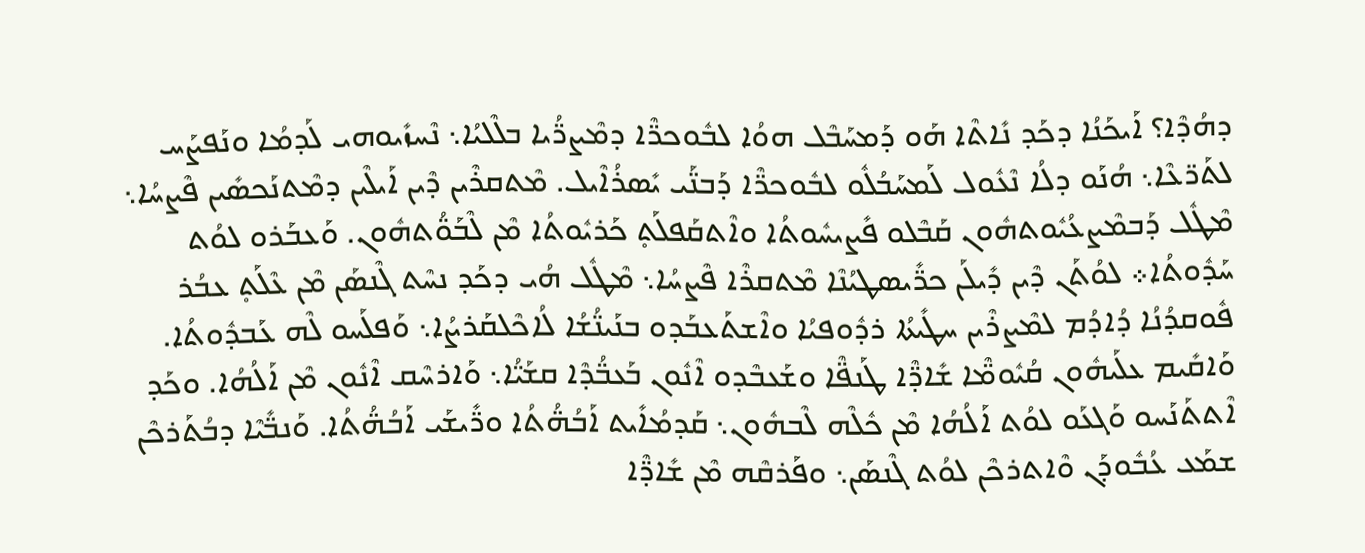ܕܗܳܕܶܐ؟ ܐܰܝܟܰܢܳܐ ܕܟܰܕ ܢܺܐܬܶܐ ܗܰܘ ܕܰܡܚܰܒܶܠ ܗܘܳܐ ܠܒܽܘܟܪ̈ܶܐ ܕܡܶܨܪ̈ܳܝܐ ܒܠܶܠܝܳܐ܆ ܢܶܚܙܺܝܘܗܝ ܠܰܕܡܳܐ ܘܢܰܦܨܰܚ ܠܬܰܪ̈ܥܶܐ܆ ܗܳܢܰܘ ܕܠܳܐ ܢܶܥܽܘܠ ܠܰܡܚܰܒܳܠܽܘ ܠܒܽܘܟܪ̈ܶܐ ܕܰܒܢ̈ܰܝ ܝܺܣܪܳܐܶܝܠ. ܡܶܬܩܪܶܝܢ ܕܶܝܢ ܐܰܝܠܶܝܢ ܕܡܶܬܢܰܟܣܺܝܢ ܦܶܨܚܳܐ܆ ܡܶܛܽܠ ܕܰܒܡܶܨܥܳܝܽܘܬܗܽܘܢ ܩܰܒܶܠܘ ܦܺܨܝܚܽܘܬܳܐ ܘܐܶܬܩܰܦܠܰܬ̥ ܟܰܪܝܽܘܬܳܐ ܡܶܢ ܠܶܒܰܘ̈ܳܬܗܽܘܢ. ܘܰܥܒܰܪܘ ܠܘܳܬ ܚܰܕܽܘܬܳܐ܀ ܠܘܳܬܰܢ ܕܶܝܢ ܕܺܝܠܰܢ ܟܪ̈ܺܝܣܛܝܳܢܶܐ ܡܶܬܩܪܶܐ ܦܶܨܚܳܐ܆ ܡܶܛܽܠ ܗܳܝ ܕܟܰܕ ܢܚܶܬ ܓܶܢܣܰܢ ܡܶܢ ܥܶܠܰܬ̥ ܥܒܳܪ ܦܽܘܩܕܳܢܳܐ ܕܳܐܕܳܡ ܠܡܶܨܪܶܝܢ ܚܛܺܝܬܳܐ ܪܕܽܘܦܝܳܐ ܘܐܶܫܬܰܥܒܰܕܘ ܒܢܰܝܢ̈ܳܫܳܐ ܠܳܐܟܶܠܩܰܪܨܳܐ܆ ܘܰܦܠܰܚܘ ܠܶܗ ܥܰܒܕܽܘܬܳܐ. ܘܰܐܩܺܝܡ ܥܠܰܝܗܽܘܢ ܩܳܝܽܘܡ̈ܶܐ ܫܺܐܕ̈ܶܐ ܛܰܢܦ̈ܶܐ ܘܫܰܥܒܶܕܘ ܐܶܢܽܘܢ ܒܰܥܒ̈ܳܕܶܐ ܩܫܰܝ̈ܳܐ܆ ܘܰܐܪܚܶܩ ܐܶܢܽܘܢ ܡܶܢ ܐܰܠܳܗܳܐ. ܘܟܰܕ ܐܶܬܬܰܢܰܚܘ ܘܰܓܥܰܘ ܠܘܳܬ ܐܰܠܳܗܳܐ ܡܶܢ ܟܽܠܶܗ ܠܶܒܗܽܘܢ܆ ܩܰܕܡܳܐܺܝܬ ܐܰܒܳܗ̈ܳܬܳܐ ܘܪ̈ܺܝܫܰܝ ܐܰܒܳܗ̈ܳܬܳܐ. ܘܰܢܒ̈ܺܝܶܐ ܕܒܳܬܰܪܟܶܢ ܫܡܰܥ ܥܳܒܽܘܕܰܢ ܘܶܐܬܪܟܶܢ ܠܘܳܬ ܓܶܢܣܰܢ܆ ܘܦܰܪܩܶܗ ܡܶܢ ܫܺܐܕ̈ܶܐ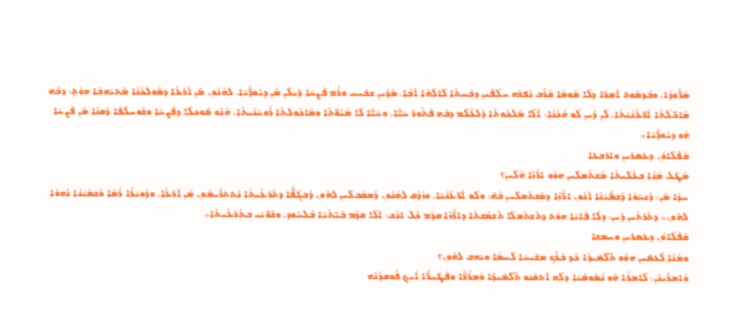ܡܳܪ̈ܽܘܕܶܐ. ܘܒܰܕܡܽܘܬ ܐܶܡܪܐ ܕܠܳܐ ܡܽܘܡܳܐ ܩܰܪܶܒ ܢܰܦܫܶܗ ܚܠܳܦܰܝܢ ܕܒܶܚܬܳܐ ܠܰܐܠܳܗܳܐ ܐܰܒܳܐ. ܡܳܕܶܝܢ ܫܒܺܝܚ ܘܪܳܡ ܦܶܨܚܳܐ ܕܺܝܠܰܢ ܡܶܢ ܕܝܽܘܕ̈ܳܝܶܐ. ܠܗܳܢܽܘܢ ܡܰܢ ܐܰܪܥܳܐ ܕܡܽܘܠܟܳܢܳܐ ܡܶܬܝܰܗܒܳܐ ܗܘܳܬ̥܆ ܕܒܶܗ ܡܶܐܟ̈ܠܳܬܳܐ ܐܰܪ̈ܥܳܢܳܝܳܬܳܐ. ܠܰܢ ܕܶܝܢ ܠܰܘ ܗܳܟܰܢܳܐ܆ ܐܶܠܳܐ ܡܰܠܟܽܘܬܳܐ ܕܰܠܥܳܠܰܡ ܕܒܶܗ ܦܳܬܽܘܪ ܚܰܝ̈ܶܐ. ܘܚܰܝ̈ܶܐ ܠܳܐ ܡܳܝܽܘ̈ܬܶܐ ܘܡܶܐܟܽܘܠܬܳܐ ܪܽܘܚܳܢܳܝܬܳܐ. ܗܳܢܰܘ ܣܽܘܟܠܳܐ ܕܦܶܨܚܳܐ ܘܫܽܘܚܠܳܦܳܐ ܕܰܩܢܶܐ ܡܶܢ ܦܶܨܚܳܐ ܗܰܘ ܕܝܽܘܕ̈ܳܝܶܐ܀
ܩܶܦܰܠܶܐܘܳܢ ܕܥܣܪܝܢ ܘܐܪܒܥܐ
ܡܶܛܽܠ ܡܳܢܳܐ ܒܥܶܠܺܝܬܳܐ ܡܶܫܬܰܡܠܺܝܢ ܗܘܰܘ ܐܪ̈ܳܙܶܐ ܗܳܠܶܝܢ؟
ܚܕܳܐ ܡܰܢ܆ ܕܰܢܚܰܘܶܐ ܕܰܫܡ̈ܰܝܳܢܶܐ ܐܶܢܽܘܢ ܐܪ̈ܳܙܶܐ ܕܡܶܫܬܰܡܠܺܝܢ ܒܳܗ̇܆ ܘܠܰܘ ܐܰܪ̈ܥܳܢܳܝܶܐ. ܘܙܳܕܶܩ ܠܗܳܢܽܘܢ ܕܰܡܩܰܒܠܺܝܢ ܠܗܽܘܢ ܕܰܒܓܶܦ̈ܶܐ ܕܬܰܪܥܺܝܬܳܐ ܢܶܬܬܪܺܝܡܽܘܢ ܡܶܢ ܐܰܪܥܳܐ. ܘܕܽܘܝܳܪܳܐ ܪܳܡܳܐ ܘܰܫܡܰܝܳܢܳܐ ܢܶܗܘܶܐ ܠܗܽܘܢ܀ ܕܬܰܪܬܶܝܢ ܕܶܝܢ܆ ܕܠܳܐ ܦܰܐܝܳܐ ܗܘܳܬ ܕܬܶܫܬܰܡܠܶܐ ܬܶܫܡܶܫܬܳܐ ܕܐܪ̈ܳܙܶܐ ܩܕܳܡ ܟܽܠ ܐܢܳܫ܆ ܐܶܠܳܐ ܩܕܳܡ ܒܰܝ̈ܬܳܝܶܐ ܒܰܠܚܽܘܕ. ܘܫܰܘ̈ܝܰܝ ܒܬܰܪܥܺܝܬܳܐ܀
ܩܶܦܰܠܶܐܘܳܢ ܕܥܣܪܝܢ ܘܚܡܫܐ
ܘܡܳܢܳܐ ܠܳܥܣܺܝܢ ܗܘܰܘ ܬܰܠ̈ܡܺܝܕܶܐ ܟܰܕ ܒܰܪܶܟ ܡܫܺܝܚܳܐ ܠܰܚܡܳܐ ܘܝܰܗܒ ܠܗܽܘܢ؟
ܘܳܐܡܪܺܝܢܰܢ܆ ܠܶܐܡܪܳܐ ܗܰܘ ܢܳܡܽܘܣܳܝܳܐ ܕܠܶܗ ܐܰܬܩܶܢܘ ܬܰܠ̈ܡܺܝܕܶܐ ܘܰܡܪܳܪ̈ܶܐ ܘܦܰܛܺܝܪ̈ܶܐ ܐܰܝܟ ܦܽܘܩܕܳܢܶܗ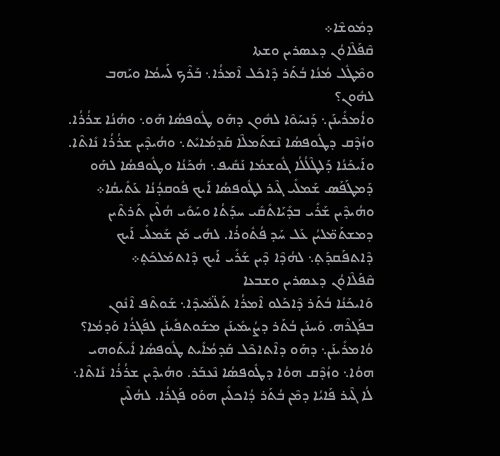ܕܡܽܘܫܶܐ܀
ܩܶܦܰܠܶܐܘܳܢ ܕܥܣܪܝܢ ܘܫܬܐ
ܘܡܶܛܽܠ ܡܳܢܳܐ ܒܳܬܰܪ ܕܶܐܟܰܠ ܐܶܡܪܳܐ܆ ܒܰܪܶܟ ܠܰܚܡܳܐ ܘܝܰܗܒ ܠܗܽܘܢ؟
ܘܐܳܡܪܺܝܢܰܢ܆ ܕܰܢܚܰܘܶܐ ܠܗܽܘܢ ܕܗܰܘ ܛܽܘܦܣܳܐ ܗܰܘ܆ ܘܗܳܢܳܐ ܫܪܳܪܳܐ. ܘܙܳܕܶܩ ܕܛܽܘܦܣܳܐ ܢܶܫܬܰܡܠܶܐ ܩܰܕܡܳܐܝܺܬ܆ ܘܗܳܝܕܶܝܢ ܫܪܳܪܳܐ ܢܺܐܬܶܐ. ܘܐܰܝܟܰܢܳܐ ܕܰܠܛܶܠܳܠܳܐ ܓܽܘܫܡܳܐ ܢܰܩܺܝܦ܆ ܗܳܟܰܢܳܐ ܘܛܽܘܦܣܳܐ ܠܗܰܘ ܕܰܡܛܰܦܰܣ ܫܰܡܠܺܝ ܓܶܝܪ ܠܛܽܘܦܣܳܐ ܐܰܝܟ ܦܽܘܩܕܳܢܳܐ ܥܰܬܺܝܩܳܐ܀ ܘܗܳܝܕܶܝܢ ܫܰܪܺܝ ܒܕܺܝܰܐܬܺܩܺܝ ܚܕܰܬܳܐ ܘܚܰܘܺܝ ܗܳܠܶܝܢ ܬܰܪܬܶܝܢ ܕܡܫܬܰܡ̈ܠܝܳܢ ܥܰܠ ܚܰܕ ܦܳܬܽܘܪܳܐ. ܠܗܳܝ ܡܰܢ ܫܰܡܠܺܝ ܐܰܝܟ ܕܶܐܬܦܰܩܕܰܬ̥܆ ܠܗܳܕܶܐ ܕܶܝܢ ܫܰܪܺܝ ܐܰܝܟ ܕܶܐܬܡܰܠܟܰܬ̥܀
ܩܶܦܰܠܶܐܘܳܢ ܕܥܣܪܝܢ ܘܫܒܥܐ
ܘܰܐܝܟܰܢܳܐ ܒܳܬܰܪ ܕܶܐܟܰܠܘ ܐܶܡܪܳܐ ܬܰܠ̈ܡܺܝܕܶܐ܆ ܫܰܘܬܶܦ ܐܶܢܽܘܢ ܒܦܰܓܪܶܗ. ܘܰܚܢܰܢ ܒܳܬܰܪ ܕܨܳܝܡܺܝܢܰܢ ܡܫܰܘܬܦܺܝܢܰܢ ܠܦܰܓܪܳܐ ܘܰܕܡܳܐ؟
ܘܳܐܡܪܺܝܢܰܢ܆ ܕܗܰܘ ܕܐܶܬܐܟܶܠ ܩܰܕܡܳܐܺܝܬ ܛܽܘܦܣܳܐ ܐܺܝܬܰܘܗܝ ܗܘܳܐ܆ ܘܙܳܕܶܩ ܗܘܳܐ ܕܛܽܘܦܣܳܐ ܢܶܥܒܰܪ. ܘܗܳܝܕܶܝܢ ܫܪܳܪܳܐ ܢܺܐܬܶܐ܆ ܠܳܐ ܓܶܝܪ ܦܰܐܝܳܐ ܕܡܶܢ ܒܳܬܰܪ ܕܳܐܟܠܺܝܢ ܗܘܰܘ ܦܰܓܪܳܐ. ܠܗܳܠܶܝܢ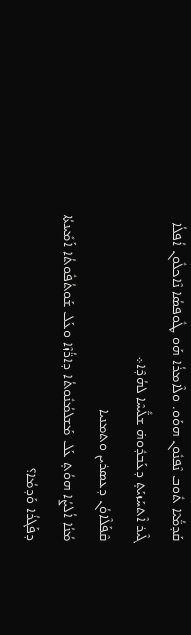ܩܰܕܡ̈ܳܝܶܐ ܬܽܘܒ ܢܶܦܢܽܘܢ ܗܘܰܘ. ܘܠܶܐܡܪܳܐ ܗܰܘ ܛܽܘܦܣܳܐ ܢܶܐܟܠܽܘܢ ܐܳܦܠܳܐ ܓܶܝܪ ܐܶܬܚܰܙܝܰܬ̥ ܕܥܰܒܕܽܘܗ̇ ܫܠ̈ܺܝܚܶܐ ܠܗܳܕܶܐ܀
ܩܶܦܰܠܶܐܘܳܢ ܕܥܣܪܝܢ ܘܬܡܢܝܐ
ܡܳܢܳܐ ܐܳܠܨܳܐ ܗܘܳܬ̥ ܥܰܠ ܡܰܫܠܡܳܢܽܘܬܳܐ ܕܐܪ̈ܳܙܶܐ ܘܥܰܠ ܫܰܘܬܳܦܽܘܬܳܐ ܐܰܡܺܝܢܬܳܐ ܕܦܰܓܪܳܐ ܘܰܕܡܳܐ؟